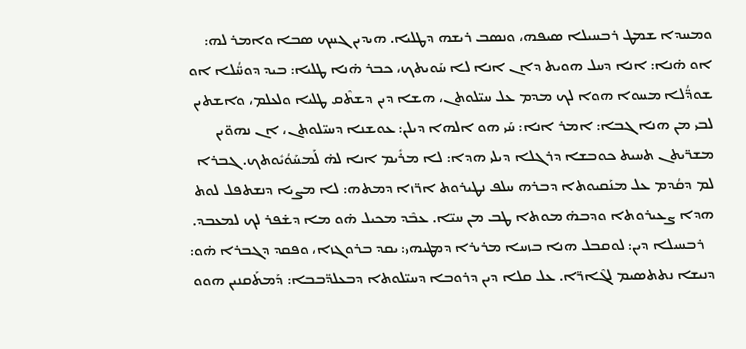ܘܡܚܕܐ ܫܡܛ ܪܒܚܝܠܐ ܣܝܦܗ، ܘܢܣܒ ܪܝܫܗ ܕܛܠܝܐ. ܗܝܕܝܢ ܓܚܟ ܣܒܐ ܘܐܡܪ ܠܗ: ܐܘ ܗ̇ܢܐ: ܐܢܐ ܕܚܠ ܗܘܝܬ ܕܐܢ ܐܢܐ ܠܐ ܚܰܘܝܬܟ، ܟܒܪ ܗ̇ܢܐ ܛܠܝܐ: ܒܝܕ ܕܘܚ̈ܳܠܐ ܐܘ ܫܘܕ̈ܳܠܐ ܡܚܘܐ ܗܘܐ ܠܟ ܡܕܡ ܥܠ ܚܝ̈ܠܘܬܢ، ܗܫܐ ܕܝܢ ܕܫܬܶܩ ܛܠܝܐ ܘܠܥܠܡ، ܘܐܫܬܝܢ ܠܒܝ ܡܢ ܗܢܐ ܓܒܐ: ܐܡܪ ܐܢܐ: ܚܰܝ ܗܘ ܐܠܗܐ ܕܝܠܢ: ܥܘܫܢܐ ܕܚܝ̈ܠܘܬܢ، ܐܢ ܢܗܘ̈ܝܢ ܡܫܪ̈ܝܬܢ ܬܚܝܬ ܟܘܒܫܐ ܕܪܓܠܐ ܕܝܠܝ ܗܕܐ: ܠܐ ܡܪܺܝܡ ܐܢܐ ܠܗ̇ ܠܰܡܚܰܘܳܝܽܘܬܟ. ܓܒܪܐ ܠܡ ܕܩܳܕܡ ܥܠ ܡܢܰܩܝܘܬܐ ܕܒܪܗ ܚܠܦ ܢܛܝܪܘܬ ܐܪ̈ܙܐ ܕܡܬܗ: ܠܐ ܡܨܝܐ ܕܢܫܬܦܠ ܠܘܬ ܗܕܐ ܨܥܝܪܘܬܐ ܘܕܒܗ̇ ܡܘܬܐ ܛܒ ܡܢ ܚܝ̈ܐ. ܥܒܶܕ ܡܟܝܠ ܗ̇ܘ ܡܐ ܕܫ̇ܦܪ ܠܟ ܠܡܥܒܕ.
   ܪܒܚܝܠܐ ܕܝܢ: ܠܘܩܒܠ ܗܢܐ ܒܙܚܐ ܡܪܝܪܐ ܕܡܛܝܗܝ: ܝܩܕ ܒܪܘܓܙܐ، ܘܦܩܕ ܕܓܒܪܐ ܗ̇ܘ: ܕܢܝܫܐ ܢܬܬܣܝܡ ܠܓܶܐܪ̈ܐ. ܥܠ ܩܠܐ ܕܝܢ ܕܪܘܒܐ ܕܚܝ̈ܠܘܬܐ ܕܒܥܠܕ̈ܒܒܐ: ܕܰܡܬܰܩܢܝܢ ܗܘܘ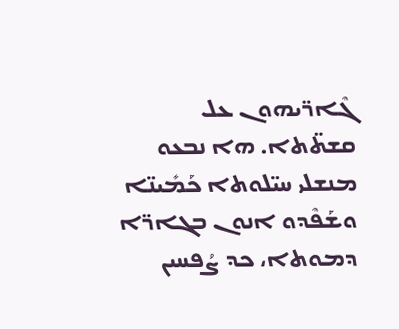ܓܶܐܪ̈ܝܗܘܢ ܥܠ ܩܫܬ̈ܬܐ. ܗܐ ܢܒܥܘ ܡܢܫܠܝ ܚܝ̈ܠܘܬܐ ܟܰܡܺܝܢ̈ܐ ܘܫܰܦܶܕܘ ܐܢܘܢ ܒܓܐܪ̈ܐ ܕܡܘܬܐ، ܟܕ ܨܳܦܚܝܢ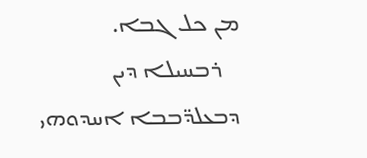ܡܢ ܟܠ ܓܒܐ.
   ܪܒܚܝܠܐ ܕܝܢ ܕܒܥܠܕ̈ܒܒܐ ܐܚܕܘܗܝ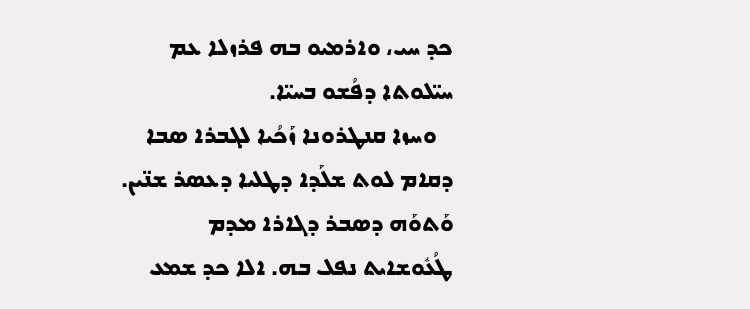ܟܕ ܚܝ، ܘܐܪܡܝܘ ܒܗ ܦܪܙܠܐ ܥܡ ܚܝ̈ܠܘܬܐ ܕܦܳܫܘ ܒܚܝ̈ܐ.
   ܘܚܙܐ ܩܢܛܪܘܢܐ ܙܰܟܳܝܐ ܠܓܒܪܐ ܣܒܐ ܕܩܐܡ ܠܘܬ ܫܠܰܕܐ ܕܛܠܝܐ ܕܥܣܪ ܫܢ̈ܝܢ. ܘܰܬܘܰܗ ܕܣܒܪ ܕܓܐܪܐ ܡܕܡ ܛܳܥܽܘܫܐܝܬ ܢܦܠ ܒܗ. ܐܠܐ ܟܕ ܫܡܥ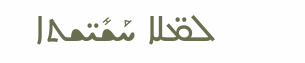ܠܡ̈ܠܐ ܚܰܫܺܝ̈ܫܬܐ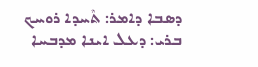ܕܣܒܐ ܕܐܡܪ: ܬܶܚܕܐ ܪܘܚܟ ܒܪܝ: ܕܥܠ ܐܝܢܐ ܡܕܒܚܐ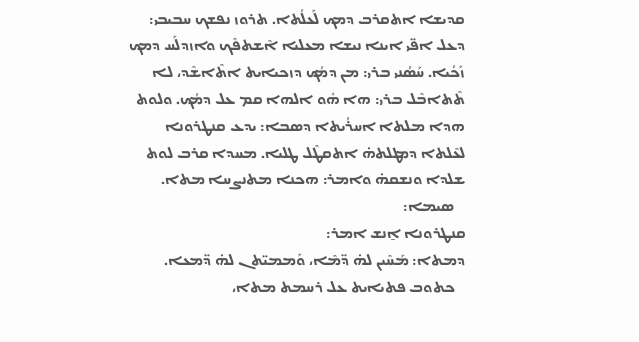ܩܕܝܫܐ ܐܬܩܪܒ ܕܡܟ ܠܰܥܠܳܬܐ. ܬܪܘܙ ܢܦܫܟ ܚܒܝܒܝ: ܕܥܠ ܐܦ̈ܝ ܐܝܢܐ ܢܝܫܐ ܡܥܠܝܐ ܐܶܫܬܦܶܟ ܘܐܙܕܠܰܚ ܕܡܟ ܙܰܟܳܝܐ. ܚܰܣܳܢܝ ܒܪܝ: ܡܢ ܕܡܳܟ ܕܙܟܝܐܝܬ ܐܬܶܐܫܶܕ، ܠܐ ܬܶܬܐܒܶܠ ܒܪܝ: ܗܐ ܗܽܘ ܐܠܗܐ ܩܡ ܥܠ ܕܡܳܟ. ܘܠܘܬ ܗܕܐ ܡܠܬܐ ܐܚܪܳܝܬܐ ܕܣܒܐ: ܝܕܥ ܩܢܛܪܘܢܐ ܠܥܶܠܬܐ ܕܡܛܠܬܗ̇ ܐܬܩܛܶܠ ܛܠܝܐ. ܡܚܕܐ ܩܪܒ ܠܘܬ ܫܠܕܐ ܘܢܫܩܗ̇ ܘܐܡܪ: ܗܟܢܐ ܡܬܢܨܚܐ ܡܬܐ.
   ܣܝܡܐ:
ܩܢܛܪܘܢܐ ܐ̱ܢܫ ܐܡܪ:
ܕܡܬܐ: ܡܰܚܶܝܢ ܠܗ̇ ܕ̈ܡܶܐ، ܘܰܡܡܝ̈ܬܢ ܠܗ̇ ܕ̈ܡܥܐ.
   ܟܬܘܒ ܦܬܝܐܝܬ ܥܠ ܪܚܡܬ ܡܬܐ،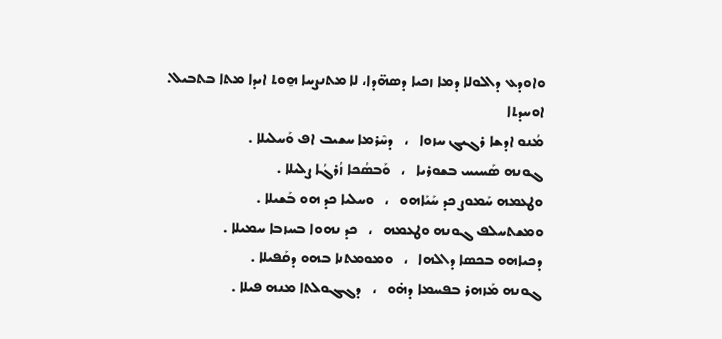ܘܐܘܕܥ ܕܐܠܘܠܐ ܕܡܐ ܙܟܝܐ ܕܣܗ̈ܕܐ، ܠܐ ܡܬܢܨܚܐ ܗ̱ܘܬ ܐܝܕܐ ܡܬܐ ܒܬܒܝܠ.
ܐܘܚܕܬܐ
ܡܳܢܘ ܐܕܫܐ ܪܓܝܓ ܚܙܘܐ   ،   ܕܚܶܪܡܐ ܚܫܝܒ ܐܦ ܘܰܚܠܝܠܐ .
ܓܘܢܗ ܣܰܚܝܚ ܒܫܘܪܝܐ   ،   ܘܰܒܣܳܟܐ ܙܳܪܓܳܐ ܨܠܝܠܐ .
ܘܛܥܡܗ ܚܰܡܘܨ ܟܕ ܚܰܝܰܐܗܘ   ،   ܘܚܠܝܐ ܟܕ ܗܘ ܒܰܫܝܠܐ .
ܘܡܫܬܚܠܦ ܓܘܢܗ ܘܛܥܡܗ   ،   ܟܕ ܢܗܘܐ ܒܚܙܒܐ ܚܡܝܠܐ .
ܕܟܝܐܗܘ ܒܟܣܐ ܕܐܠܗܐ   ،   ܘܡܘܡܬܢܐ ܒܗܘ ܕܩܰܦܝܠܐ .
ܓܘܢܗ ܡܰܙܗܪ ܒܦܚܡܐ ܕܗ̇ܘ   ،   ܕܓܓܘܠܬܐ ܡܢܗ ܦܝܠܐ .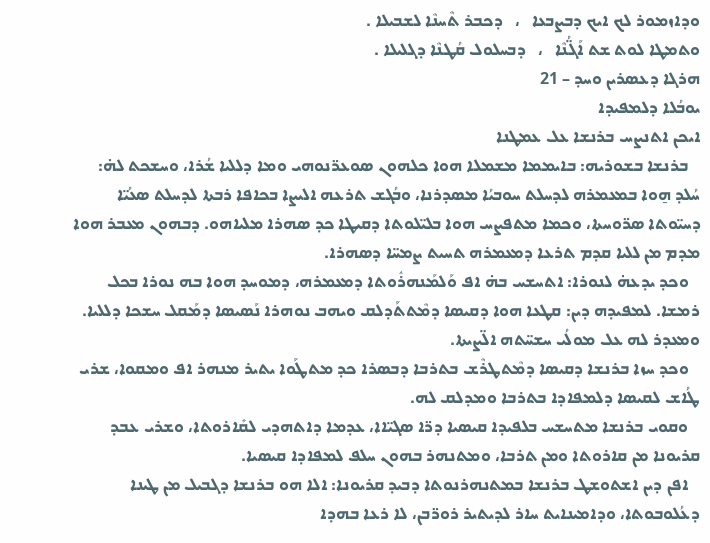ܘܕܐܙܡܘܪ ܠܟ ܐܝܟ ܕܒܨܒܥܐ   ،   ܕܟܒܪ ܬܶܚܢܶܐ ܠܫܒܝܠܐ .
ܘܬܡܛܐ ܠܘܬ ܫܬ ܐܰܓ̈ܳܢܶܐ   ،   ܕܒܚܠܘܠ ܩܳܛܢܶܐ ܕܓܠܝܠܐ .
ܗܪܓܐ ܕܥܣܪܝܢ ܘܚܕ – 21
ܝܘܒܳܠܐ ܕܠܡܦܝܕܐ
ܐܝܟܢ ܐܬܢܨܚ ܒܪܢܫܐ ܥܠ ܥܡܛܢܐ
   ܒܪܢܫܐ ܒܫܘܪܝܗ: ܒܐܝܡܡܐ ܡܫܡܠܐ ܗܘܐ ܟܠܗܘܢ ܣܘܥܪ̈ܢܘܗܝ ܘܡܐ ܕܠܠܝܐ ܫܳܪܐ، ܘܚܫܟܬ ܠܗ̇: ܚܳܠܕ ܗ̱ܘܐ ܒܡܥܡܪܗ ܠܕܚܠܬ ܚܘܒܝܳܐ ܡܣܕܪܢܐ، ܘܒܳܓܫ ܬܪܥܗ ܐܠܝܨܐ ܒܟܐܦܐ ܪܒܬܐ ܠܕܚܠܬ ܣܥܳܝ̈ܐ ܕܚܝ̈ܘܬܐ ܣܪ̈ܘܚܬܐ، ܘܟܡܐ ܡܬܦܨܚ ܗܘܐ ܒܠܝ̈ܠܘܬܐ ܕܩܝܛܐ ܟܕ ܣܗܪܐ ܡܠܝܐܗܘ. ܕܒܗܘܢ ܡܥܒܪ ܗܘܐ ܡܕܡ ܡܢ ܠܠܝܐ ܩܕܡ ܬܪܥܐ ܕܡܥܡܪܗ ܬܚܝܬ ܨܡܚ̈ܐ ܕܣܗܪܐ.
   ܘܟܕ ܝܕܥܗ̇ ܠܢܘܪܐ: ܐܬܚܫܚ ܒܗ̇ ܐܦ ܘܰܠܡܰܢܗܪܽܘܬܐ ܕܡܥܡܪܗ، ܕܡܘܚܕ ܗܘܐ ܒܗ ܢܘܪܐ ܒܟܠ ܪܡܫܐ. ܠܡܦܝܕܗ ܕܝܢ: ܩܛܥܐ ܗܘܐ ܕܩܝܣܐ ܕܡܶܬܬܰܕܠܩ ܘܝܗܒ ܢܘܗܪܐ ܢܰܣܝܣܐ ܕܡܰܩܠ ܚܫܟܐ ܕܠܠܝܐ. ܘܡܥܕܪ ܠܗ ܥܠ ܡܘܠܳܝ ܚܫܚ̈ܬܗ ܐܠ̈ܨܝܬܐ.
   ܘܟܕ ܚܙܐ ܒܪܢܫܐ ܕܩܝܣܐ ܕܡܶܬܛܪܶܫ ܒܬܪܒܐ ܕܒܣܪܐ ܟܕ ܡܬܛܰܘܐ ܝܬܝܪ ܡܢܗܪ ܐܦ ܘܡܩܘܐ، ܫܪܝ ܛܳܐܫ ܠܩܝܣܐ ܕܠܡܦܐܕܐ ܒܬܪܒܐ ܘܡܕܠܩ ܠܗ.
   ܘܩܘܝ ܒܪܢܫܐ ܡܬܚܫܚ ܒܠܦܝܕܐ ܩܝܣܝܐ ܕܪ̈ܐ ܣܓܝ̈ܐܐ، ܥܕܡܐ ܕܐܬܗܕܝ ܠܩܺܐܪܘܬܐ، ܘܫܪܝ ܥܒܕ ܩܪܝܘܢܐ ܡܢ ܩܐܪܘܬܐ ܘܡܢ ܬܪܒܐ، ܘܡܬܢܗܪ ܒܗܘܢ ܚܠܦ ܠܡܦܐܕܐ ܩܝܣܝܐ.
   ܐܦܢ ܕܝܢ ܐܫܬܘܫܛ ܒܪܢܫܐ ܒܡܬܢܗܪܢܘܬܐ ܕܒܝܕ ܩܪܝܘܢܐ: ܐܠܐ ܗܘ ܒܪܢܫܐ ܕܓܒܝܠ ܡܢ ܛܝܢܐ ܕܥܳܠܘܒܘܬܐ، ܘܕܐܡܝܢܐܝܬ ܚܐܪ ܠܕܝܬܝܪ ܪܘܪ̈ܒܢ، ܠܐ ܪܥܐ ܒܗܕܐ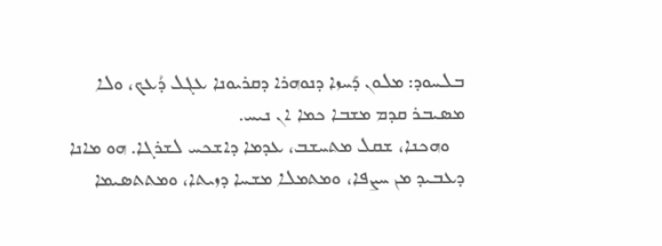ܒܠܚܘܕ: ܡܠܘܢ ܕܰܚܙܐ ܕܢܘܗܪܐ ܕܩܪܝܘܢܐ ܥܓܠ ܕܳܥܟ، ܘܠܐ ܡܣܝܒܪ ܩܕܡ ܡܫܒܐ ܟܡܐ ܐܢ ܢܝܚ.
   ܘܗܟܢܐ، ܫܩܠ ܡܬܚܫܒ، ܥܕܡܐ ܕܐܫܟܚ ܠܫܪܓܐ. ܗܘ ܡܐܢܐ ܕܥܒܝܕ ܡܢ ܚܨܦܐ، ܘܡܬܡܠܐ ܡܫܚܐ ܕܙܝܬܐ، ܘܡܬܬܣܝܡܐ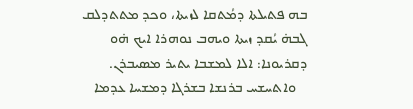ܒܗ ܦܬܝܠܬܐ ܕܡܳܬܩܐ ܠܙܝܬܐ، ܘܟܕ ܡܬܬܕܠܩ ܓܒܗ̇ ܝܳܩܕ ܙܝܬܐ ܘܝܗܒ ܢܘܗܪܐ ܐܝܟ ܗ̇ܘ ܕܩܪܝܘܢܐ: ܐܠܐ ܠܡܫܒܐ ܝܬܝܪ ܡܣܝܒܪܢ.
   ܘܐܬܚܫܚ ܒܪܢܫܐ ܒܫܪܓܐ ܕܡܫܚܐ ܥܕܡܐ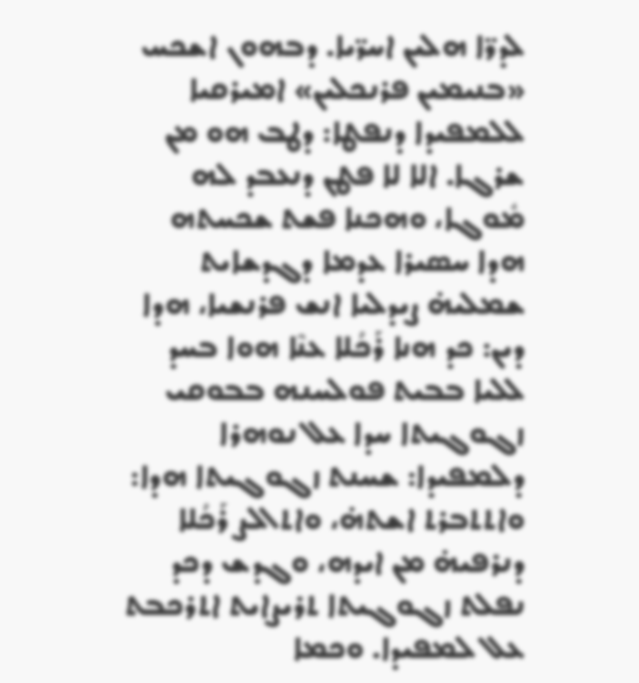ܠܕܪ̈ܐ ܗܠܝܢ ܐܚܪ̈ܝܐ. ܕܒܗܘܢ ܐܫܟܚ «ܒܢܝܡܝܢ ܦܪܢܟܠܝܢ» ܐܡܝܪܩܝܐ ܠܠܡܦܝܕܐ ܕܢܦܛܐ: ܕܛܒ ܗܘ ܡܢ ܫܪܓܐ. ܐܠܐ ܠܐ ܦܛܢ ܕܢܥܒܕ ܠܗ ܡܽܘܓܐ، ܘܗܟܢܐ ܦܫܬ ܫܟܚܬܗ ܗܕܐ ܚܣܝܪܐ ܥܕܡܐ ܕܓܕܫܐܝܬ ܫܡܠܝܗ̇ ܨܝܕܠܝܐ ܐܢܫ ܦܪܢܫܝܐ، ܗܕܐ ܕܝܢ: ܟܕ ܗܢܐ ܪܰܟܳܠܐ ܥܢܶܐ ܗܘܐ ܒܚܕ ܠܠܝܐ ܒܒܝܬ ܦܘܠܚܢܗ ܒܒܘܩܝ ܙܓܘܓܝܬܐ ܚܕܐ ܥܠ ܢܘܗܪܐ ܕܠܡܦܝܕܐ: ܫܚܢܬ ܙܓܘܓܝܬܐ ܗܕܐ: ܘܐܬܬܒܪܬ ܐܫܬܗ̇، ܘܐܬܐܠܨ ܪܰܟܳܠܐ ܕܢܪܦܝܗ̇ ܡܢ ܐܝܕܗ، ܘܓܕܫ ܕܟܕ ܢܦܠܬ ܙܓܘܓܝܬܐ ܬܪܝܨܐܝܬ ܐܬܪܟܒܬ ܥܠ ܠܡܦܝܕܐ. ܘܟܡܐ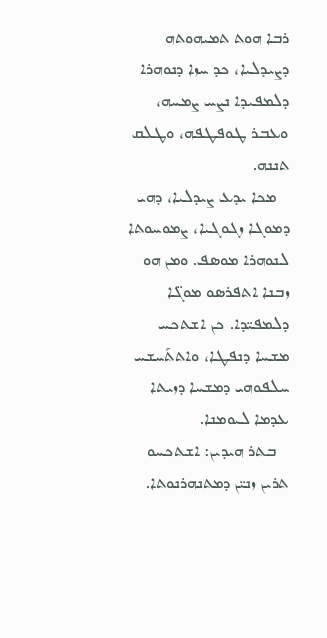ܪܒܐ ܗܘܬ ܬܡܝܗܘܬܗ ܕܨܝܕܠܝܐ، ܟܕ ܚܙܐ ܕܢܘܗܪܐ ܕܠܡܦܝܕܐ ܢܨܚ ܨܡܚܗ، ܘܥܒܪ ܛܘܦܛܦܗ، ܘܛܠܩ ܬܢܢܗ.
   ܡܟܐ ܝܕܥ ܨܝܕܠܝܐ، ܕܗܝ ܕܡܘܓܐ ܙܓܘܓܝܐ، ܨܡܘܚܘܬܐ ܠܢܘܗܪܐ ܡܘܣܦ. ܘܡܢ ܗܘ ܙܒܢܐ ܐܬܦܪܣܘ ܡܘܓ̈ܐ ܕܠܡܦܝ̈ܕܐ. ܟܢ ܐܫܬܟܚ ܡܫܚܐ ܕܢܦܛܐ، ܘܐܬܬܰܚܫܚ ܚܠܦܘܗܝ ܕܡܫܚܐ ܕܙܝܬܐ ܥܕܡܐ ܠܝܘܡܢܐ.
   ܒܬܪ ܗܝܕܝܢ: ܐܫܬܟܚܘ ܬܪܝܢ ܙܢܝ̈ܢ ܕܡܬܢܗܪܢܘܬܐ.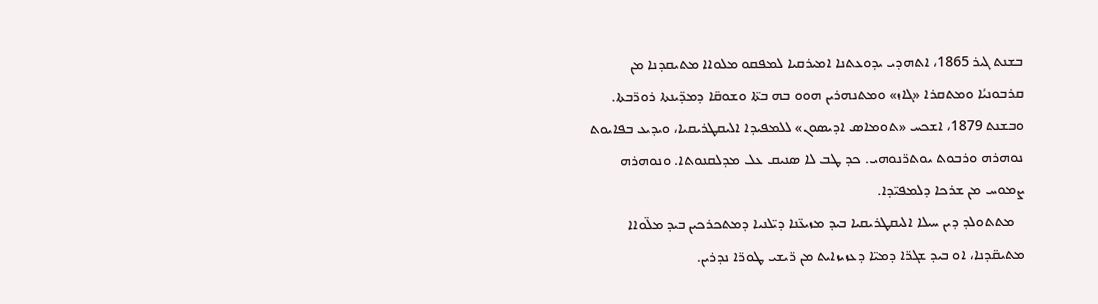ܒܫܢܬ ܓܝܪ 1865، ܐܬܗܕܝ ܝܕܘܥܬܢܐ ܐܡܝܪܩܝܐ ܠܡܦܩܘ ܡܠܘܐܐ ܡܬܝܩܕܢܐ ܡܢ ܩܪܒܘܢܝܳܐ ܘܡܬܩܪܐ «ܓܐܙ» ܘܡܬܢܗܪܝܢ ܗܘܘ ܒܗ ܒܬ̈ܐ ܘܫܘܩ̈ܐ ܕܡܕ̈ܝܢܬܐ ܪܘܪ̈ܒܬܐ. ܘܒܫܢܬ 1879، ܐܫܟܚ «ܬܘܡܐܣ ܐܕܝܣܘܢ» ܠܠܡܦܝܕܐ ܐܠܝܩܛܪܝܩܝܐ، ܘܝܕܝܥ ܒܦܐܝܘܬ ܢܘܗܪܗ ܘܪܒܘܬ ܝܘܬܪ̈ܢܘܗܝ. ܟܕ ܛܒ ܠܐ ܣܢܝܩ ܥܠ ܡܕܠܩܢܘܬܐ. ܘܢܘܗܪܗ ܨܡܘܚ ܡܢ ܫܪܟܐ ܕܠܡܦܝ̈ܕܐ.
   ܡܬܬܘܠܕ ܕܝܢ ܚܝܠܐ ܐܠܝܩܛܪܝܩܝܐ ܒܝܕ ܡܙܝܥ̈ܢܐ ܕܝ̈ܠܢܝܐ ܕܡܬܟܪܟܝܢ ܒܝܕ ܡܠ̈ܘܐܐ ܡܬܝܩ̈ܕܢܐ، ܐܘ ܒܝܕ ܫܓܪ̈ܐ ܕܡܝ̈ܐ ܕܥܙܝܙܐܝܬ ܡܢ ܪ̈ܝܫܝ ܛܘܪ̈ܐ ܢܕܪܝܢ.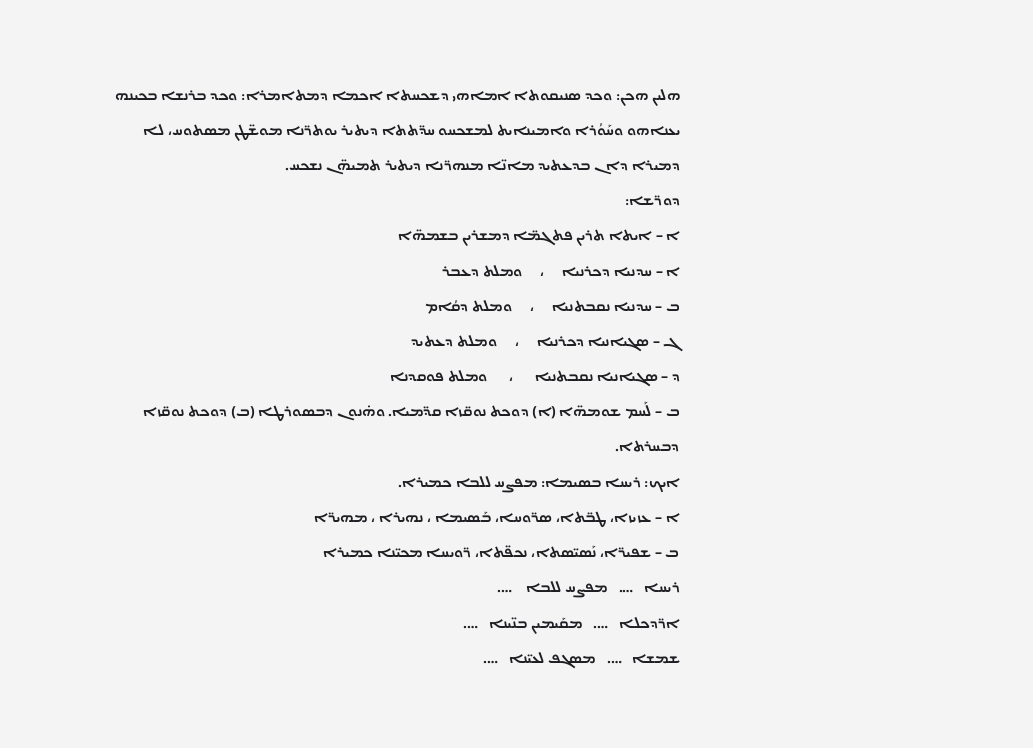ܗܠܝܢ ܗܟܢ: ܘܟܕ ܣܢܝܩܘܬܐ ܐܡܐܗܝ ܕܫܟܚܬܐ ܐܟܡܐ ܕܡܬܐܡܪܐ: ܘܟܕ ܒܪܢܫܐ ܒܟܝܢܗ ܝܥܢܐܗܘ ܘܚܰܘܳܪܐ ܘܐܡܝܢܐܝܬ ܠܡܫܟܚܘ ܚܕ̈ܬܬܐ ܕܝܬܝܪ ܝܘܬܪ̈ܢܐ ܡܘܫ̈ܛܢ ܡܣܬܘܚ، ܠܐ ܕܡܝܪܐ ܕܐܢ ܒܕܥܬܝܕ ܡܐܢ̈ܐ ܡܢܗܪ̈ܢܐ ܕܝܬܝܪ ܬܡܝܗ̈ܢ ܢܫܟܚ.
ܕܘܪ̈ܫܐ:
ܐ – ܐܝܬܐ ܬܪܝܢ ܦܬܓܡ̈ܐ ܕܡܫܪܝܢ ܒܫܡܗ̈ܐ
ܐ – ܚܕܢܝܐ ܕܟܪܢܝܐ     ،     ܘܡܠܬ ܕܥܒܪ
ܒ – ܚܕܢܝܐ ܢܩܒܬܢܝܐ     ،     ܘܡܠܬ ܕܩܳܐܡ
ܓ – ܣܓܝܐܢܝܐ ܕܟܪܢܝܐ     ،     ܘܡܠܬ ܕܥܬܝܕ
ܕ – ܣܓܝܐܢܝܐ ܢܩܒܬܢܝܐ      ،      ܘܡܠܬ ܦܘܩܕܢܐ
ܒ – ܠܰܚܡ ܫܘܡܗ̈ܐ (ܐ) ܕܘܟܬ ܢܘܩ̈ܙܐ ܩܕ̈ܡܝܐ. ܘܗ̇ܢܘܢ ܕܒܣܘܪܛܐ (ܒ) ܕܘܟܬ ܢܘܩ̈ܙܐ ܕܒܚܪܬܐ.
ܐܝܟ: ܪܝܚܐ ܒܣܝܡܐ: ܡܦܨܚ ܠܠܒܐ ܟܡܝܪܐ.
ܐ – ܥܙܝܙܐ، ܛܒ̈ܬܐ، ܣܪ̈ܘܚܐ، ܒܰܣܝܡܐ ، ܢܗܝܪܐ ، ܡܗܝܪ̈ܐ
ܒ – ܫܦܝܪ̈ܐ، ܢܰܣܝ̈ܣܬܐ، ܢܟܦ̈ܬܐ، ܪ̈ܘܝܚܐ ܡܟܝ̈ܢܐ ܟܡܝܪܐ
ܪܝܚܐ   ….   ܡܦܨܚ ܠܠܒܐ    ….
ܐܪ̈ܕܟܠܐ   ….   ܡܩܰܝܡܝܢ ܒܢ̈ܝܢܐ   ….
ܫܡܫܐ   ….   ܡܣܓܦ ܠܥܝ̈ܢܐ   ….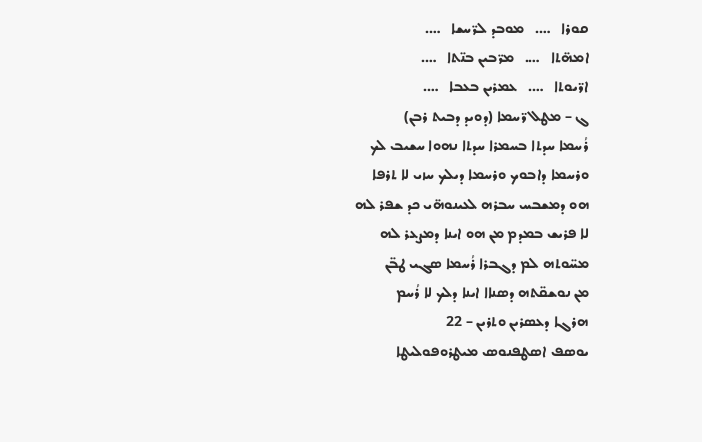ܩܘܪܐ   ….   ܡܘܒܕ ܠܪ̈ܚܫܐ   ….
ܐܡܗ̈ܬܐ   ….   ܡܪ̈ܒܝܢ ܒܢ̈ܬܐ   ….
ܐܪ̈ܝܘܬܐ   ….   ܥܡܪܝܢ ܒܥܒܐ   ….
ܓ – ܡܛܠ ܪ̈ܚܡܐ (ܕܘܝܕ ܕܒܝܬ ܪܒܢ)
ܪܳܚܡܐ ܚܕܬܐ ܒܚܡܪܐ ܚܕܬܐ ܢܗܘܐ ܚܫܝܒ ܠܟ
ܘܪܚܡܐ ܕܐܒܘܟ ܘܪܚܡܐ ܕܝܠܟ ܚܙܝ ܠܐ ܬܪܦܐ
ܗܘ ܕܡܫܒܚ ܚܒܪܗ ܠܥܝܢܘܗ̈ܝ ܟܕ ܫܦܪ ܠܗ
ܠܐ ܦܪܝܫ ܒܡܕܡ ܡܢ ܗܘ ܐܝܢܐ ܕܡܨܥܪ ܠܗ
ܡܚ̈ܘܬܗ ܠܡ ܕܓܒܪܐ ܪܳܚܡܐ ܣܓܝ ܛܒ̈ܢ
ܡܢ ܢܘܫܩ̈ܬܗ ܕܣܢܐܐ ܐܝܢܐ ܕܠܟ ܠܐ ܪܳܚܡ
ܗܪܓܐ ܕܥܣܪܝܢ ܘܬܪܝܢ – 22
ܝܘܣܦ ܐܣܛܦܢܘܣ ܡܝܛܪܘܦܘܠܝܛܐ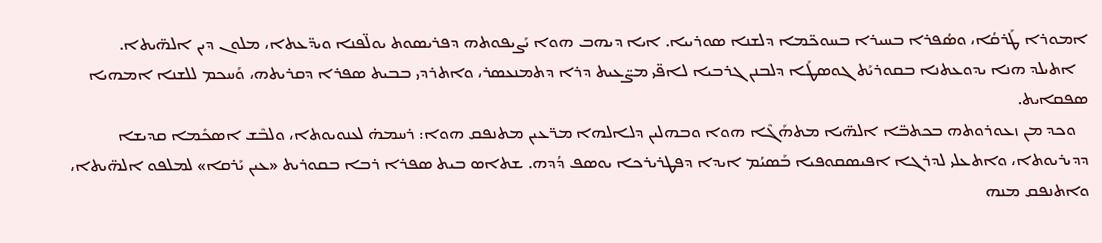ܐܡܘܪܐ ܛܰܪܩܳܐ، ܘܣܳܦܪܐ ܒܚܝܪܐ ܒܚܘܟ̈ܡܐ ܕܠܫܢܐ ܣܘܪܝܝܐ. ܐܝܐ ܕܝܗܒ ܗܘܐ ܝܰܨܝܦܘܬܗ ܕܦܪܝܣܘܬ ܝܘܠ̈ܦܢܐ ܘܝܕ̈ܥܬܐ، ܡܠܘܢ ܕܝܢ ܐܠܗ̈ܝܬܐ.
   ܐܬܝܠܕ ܗܢܐ ܝܕܘܥܬܢܐ ܒܩܘܪܝܰܬ ܓܘܣܛܰܐ ܕܠܒܢܢ ܓܪܒܝܐ ܠܐܦ̈ܝ ܡܨ̈ܥܝܬ ܕܪܐ ܕܬܡܢܥܣܪ، ܘܐܬܪܕܝ ܒܒܝܬ ܣܦܪܐ ܕܩܪܝܬܗ، ܘܰܚܟܡ ܠܠܫܢܐ ܐܡܗܝܐ ܣܦܩܐܝܬ.
   ܘܟܕ ܡܢ ܙܥܘܪܘܬܗ ܒܟܬܒ̈ܐ ܐܠܗ̈ܝܐ ܡܬܗܰܓܶܐ ܗܘܐ ܘܒܗܠܝܢ ܕܠܐܠܗܐ ܡܪ̈ܥܝܢ ܡܬܢܦܩ ܗܘܐ: ܪܚܡܗ̇ ܠܥܢܘܝܘܬܐ، ܘܠܒܶܫ ܐܣܟܺܡܐ ܩܕܝܫܐ ܕܕܝܪܝܘܬܐ، ܘܐܬܥܠܝ ܠܕܪܓܐ ܐܦܝܣܩܘܦܝܐ ܒܰܣܝܳܡ ܐܝܕܐ ܕܦܛܪܝܪܟܐ ܝܘܣܦ ܕܳܕܗ. ܫܬܐܣ ܒܝܬ ܣܦܪܐ ܪܒܐ ܒܩܘܪܝܬ «ܥܝܢ ܝܰܪܩܐ» ܠܡܠܦܘ ܐܠܗ̈ܝܬܐ، ܘܐܬܢܦܩ ܡܢܗ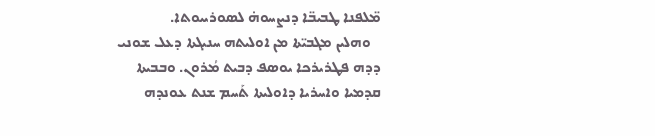ܡ̈ܠܦܢܐ ܛܒܝܒ̈ܐ ܕܢܨܚܘܗ̇ ܠܣܘܪܝܝܘܬܐ.
   ܘܗܠܝܢ ܡܓܒܝ̈ܬܐ ܡܢ ܐܘܠܝܬܗ ܚܢܝܓܬܐ ܕܥܠ ܫܘܢܝ ܕܕܗ ܦܛܪܝܪܟܐ ܝܘܣܦ ܕܒܝܬ ܡܳܪܘܢ. ܘܒܒܝܬܐ ܩܕܡܝܐ ܘܐܚܪܝܐ ܕܐܘܠܝܬܐ ܬܰܚܡ ܫܢܬ ܥܘܢܕܗ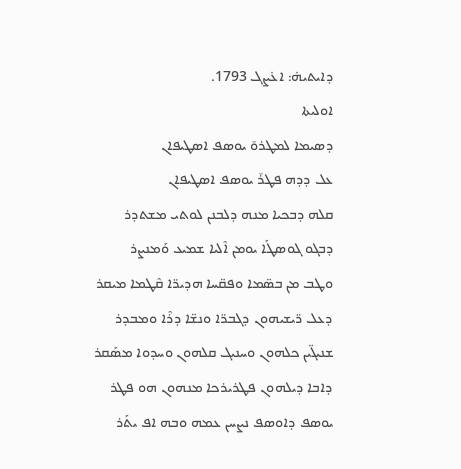ܕܐܝܬܝܗ̇: ܐܥ̇ܨܓ 1793.
ܐܘܠܝܬܐ
ܕܣܝܡܐ ܠܡܛܪܘ̄ ܝܘܣܦ ܐܣܛܝܦܐܢ
ܥܠ ܕܕܗ ܦܛܪ̄ ܝܘܣܦ ܐܣܛܝܦܐܢ
ܩܠܗ ܕܒܟܝܐ ܡܢܗ ܕܠܒܢܢ ܠܘܬܝ ܡܫܬܕܪ
ܕܒܓܘ ܓܘܣܛܰܐ ܝܘܡܢ ܐܶܠܝܐ ܫܡܝܥ ܘܰܡܢܨܪ
ܘܛܒ ܡܢ ܒܣ̈ܡܐ ܘܦܩ̈ܚܐ ܗܕܝܪ̈ܐ ܩܶܛܡܐ ܡܝܩܪ
ܕܥܠ ܪ̈ܝܫܝܗܘܢ ܕܓܒܪ̈ܐ ܘܢܫ̈ܐ ܕܪܶܐ ܘܡܒܕܪ
ܫܢܝܓ̈ܝܢ ܟܠܗܘܢ ܘܚܢܝܓ ܩܠܗܘܢ ܘܚܕܘܐ ܡܣܰܩܪ
ܕܐܒܐ ܕܝܠܗܘܢ ܦܛܪܝܪܟܐ ܡܢܗܘܢ ܗܘ ܦܛܪ
ܝܘܣܦ ܕܐܘܣܦ ܢܨܚܢ ܥܡܗ ܘܒܗ ܐܦ ܝܬܰܪ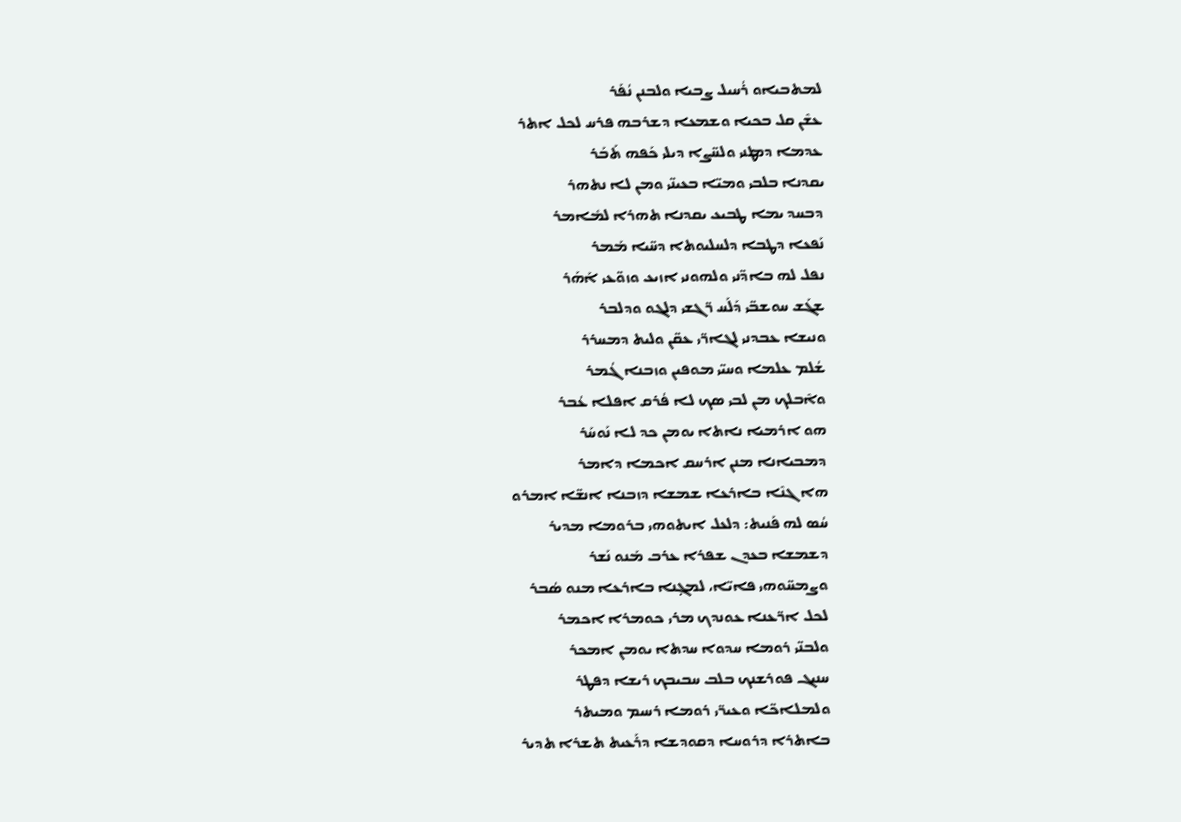ܠܡܬܒܝܐܘ ܪܳܚܝܠ ܨܒܝܐ ܘܠܒܢܢ ܢܳܦܰܪ
ܥܫܶܢ ܩܠ ܒܟܝܐ ܘܫܡܥܐ ܕܫܪܒܗ ܦܪܚ ܠܟܠ ܐܬܪ
ܥܕܡܐ ܕܡܛܢܝ ܘܠܚ̈ܨܐ ܕܝܠܝ ܟܰܦܗ ܬܰܒܰܪ
ܝܩܕܢܐ ܒܠܒܝ ܘܡܝ̈ܐ ܒܥܝܢ̈ܝ ܘܡܢ ܠܐ ܢܬܗܪ
ܕܒܚܕ ܝܡܐ ܛܒܝܥ ܝܩܕܢܐ ܬܗܪܐ ܠܡܺܐܡܪ
ܢܰܦܥܐ ܕܛܒܐ ܕܠܚܠܝܘܬܐ ܕܚ̈ܝܐ ܡܰܡܪ
ܢܦܠ ܠܗ ܒܐܕ̈ܢܝ ܘܠܗܘܢܝ ܐܙܝܥ ܘܙܘ̈ܥܝ ܐܰܗܰܪ
ܫܓܰܫ ܚܘܫܒ̈ܝ ܕܰܠܰܚ ܪ̈ܓܫܝ ܕܠܓܘ ܘܕܠܒܪ
ܘܢܝܫܐ ܥܒܕܢܝ ܠܓܐܪ̈ܝ ܥܩ̈ܢ ܘܠܝܬ ܕܡܚܪܪ
ܫܳܠܡ ܥܠܡܐ ܘܚܝ̈ܝ ܡܘܦܝܢ ܘܙܒܢܐ ܓܳܡܪ
ܘܐܶܒܠܟ ܡܢ ܠܒܝ ܣܟ ܠܐ ܦܳܪܩ ܐܦܠܐ ܥܳܒܪ
ܗܘ ܐܪܡܝܐ ܢܐܬܐ ܝܘܡܢ ܟܕ ܠܐ ܢܰܘܚܰܪ
ܕܡܒܝܐܢܐ ܡܢܢ ܐܪܚܩ ܐܟܡܐ ܕܐܡܪ
ܗܐ ܓܢܶܐ ܒܐܪܥܐ ܫܡܫܐ ܕܙܒܢܐ ܐܢܫ̈ܐ ܐܡܪܘ
ܚܳܣ ܠܗ ܦܰܢܝܬ: ܕܠܥܠ ܐܝܬܘܗܝ ܒܪܘܡܐ ܡܕܝܪ
ܕܫܡܫܐ ܒܥܕܢ ܫܦܪܐ ܥܪܒ ܡܰܢܘ ܢܰܫܪ
ܘܨܡܚ̈ܘܗܝ ܦܐܝ̈ܐ، ܠܡܓ̣ܢܐ ܒܐܪܥܐ ܡܢܘ ܣܳܒܪ
ܠܟܠ ܐܪ̈ܥܢܐ ܥܘܢܕܟ ܡܪܝ ܟܘܡܪܐ ܐܟܡܪ
ܘܠܒܢ̈ܝ ܪܘܡܐ ܚܕܘܐ ܚܕܬܐ ܝܘܡܢ ܐܡܟܪ
ܚܢܝܓ ܦܘܪܫܢܟ ܒܠܒ ܚܒܝܒܟ ܪܝܫܐ ܕܦܛܪ
ܘܠܡܠܐܟ̈ܐ ܘܥܝܪ̈ܝ ܪܘܡܐ ܪܚܝܡ ܘܡܝܬܪ
ܒܐܬܪܐ ܕܪܘܚܐ ܕܩܘܕܫܐ ܕܪܰܥܝܬ ܬܫܪܐ ܬܕܝܪ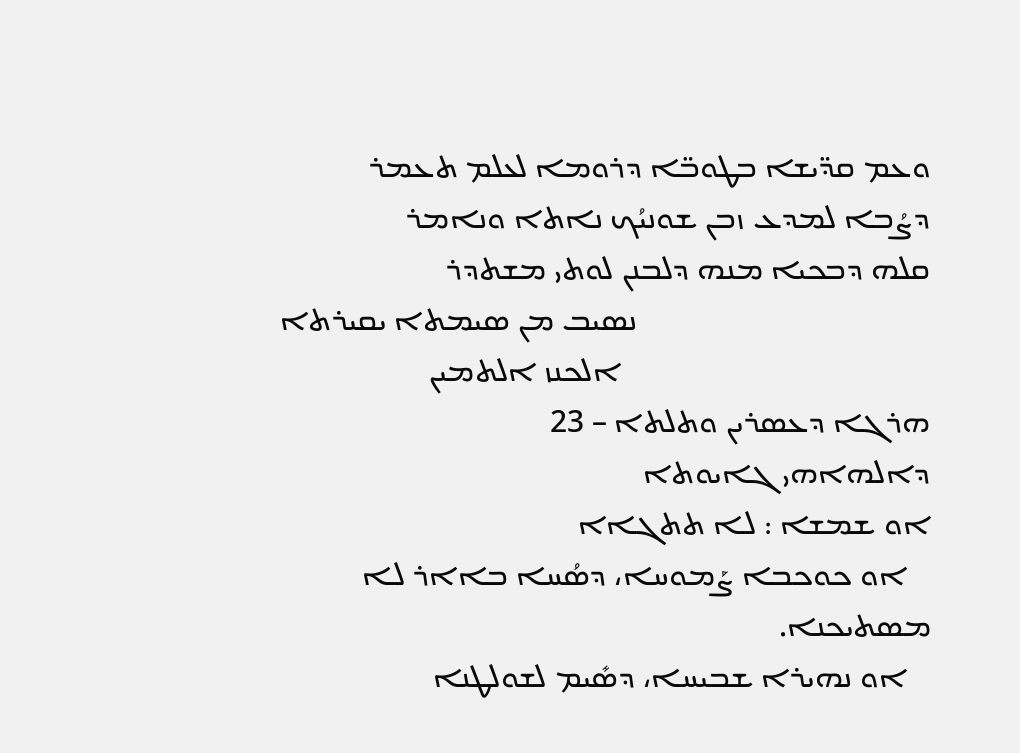ܘܥܡ ܩܕ̈ܝܫܐ ܒܛܘܒ̈ܐ ܕܪܘܡܐ ܠܥܠܡ ܬܥܡܪ
ܕܨܳܒܐ ܠܡܕܥ ܙܒܢ ܫܘܢܝܳܟ ܢܐܬܐ ܘܢܐܡܪ
ܩܠܗ ܕܒܟܝܐ ܡܢܗ ܕܠܒܢܢ ܠܘܬܝ ܡܫܬܕܪ
                                      ܢܣܝܒ ܡܢ ܣܝܡܬܐ ܝܩܝܪܬܐ
                                        ܐܠܟܢܙ ܐܠܬܡܝܢ
ܗܪܓܐ ܕܥܣܪܝܢ ܘܬܠܬܐ – 23
ܕܐܠܗܐܗܝ ܓܐܝܘܬܐ
ܐܘ ܫܡܫܐ : ܠܐ ܬܬܓܐܐ
   ܐܘ ܟܘܟܒܐ ܨܰܡܘܚܐ، ܕܣܳܚܐ ܒܐܐܪ ܠܐ ܡܣܬܝܟܢܐ.
   ܐܘ ܢܗܝܪܐ ܫܒܝܚܐ، ܕܣܺܝܡ ܠܫܘܠܛܢܐ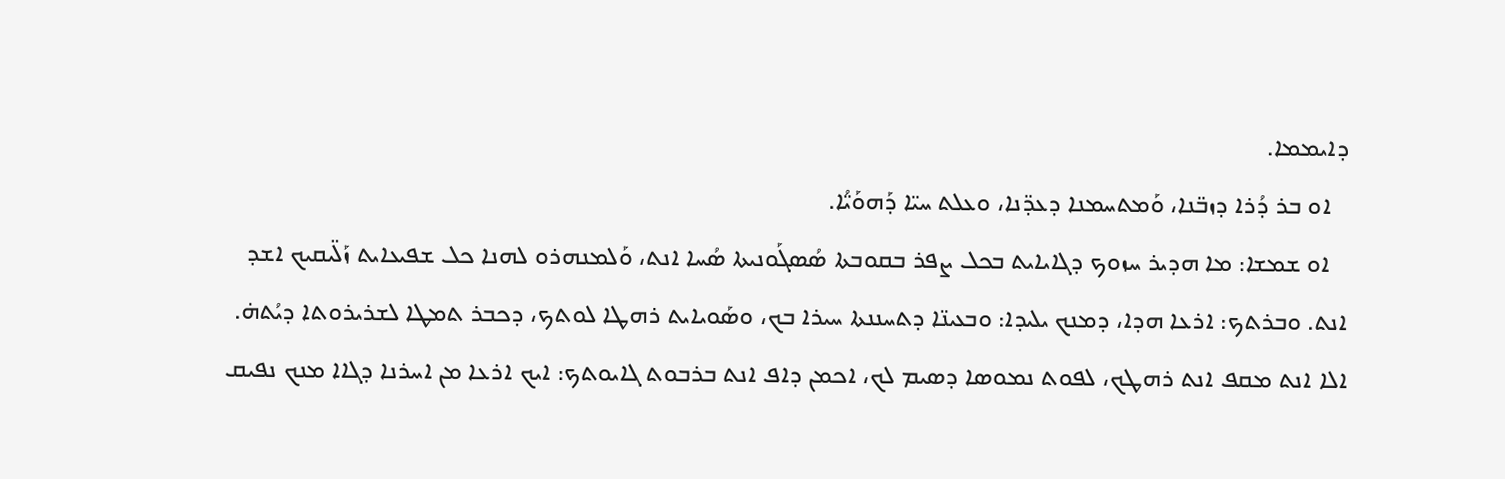ܕܐܝܡܡܐ.
   ܐܘ ܒܪ ܕܳܪܐ ܕܙܒ̈ܢܐ، ܘܰܡܬܚܡܢܐ ܕܥܕ̈ܢܐ، ܘܥܠܬ ܚܝ̈ܐ ܕܰܗܘܰܝ̈ܳܐ.
   ܐܘ ܫܡܫܐ: ܡܐ ܗܕܝܪ ܚܙܘܟ ܕܓܐܝܐܝܬ ܒܟܠ ܨܦܪ ܒܩܘܒܬܐ ܣܳܣܓܰܘܢܝܬܐ ܣܳܚܐ ܐܢܬ، ܘܰܠܡܢܗܪܘ ܠܗܢܐ ܟܠ ܫܦܝܥܐܝܬ ܙܰܠ̈ܝܩܝܟ ܐܫܕ ܐܢܬ. ܘܒܪܬܟ: ܐܪܥܐ ܗܕܐ، ܕܡܢܟ ܝܠܝܕܐ: ܘܒܥܝܢ̈ܐ ܕܬܚܢܢܬܐ ܚܝܪܐ ܒܟ، ܘܣܰܘܝܐܝܬ ܪܗܛܐ ܠܘܬܟ، ܕܟܒܪ ܬܡܛܐ ܠܫܪܝܪܘܬܐ ܕܝܳܬܗ̇. ܐܠܐ ܐܢܬ ܡܩܦ ܐܢܬ ܪܗܛܟ، ܠܦܘܬ ܢܡܘܣܐ ܕܣܝܡ ܠܟ، ܐܟܡܢ ܕܐܦ ܐܢܬ ܒܪܒܘܬ ܓܐܝܘܬܟ: ܐܝܟ ܐܪܥܐ ܡܢ ܐܚܪܢܐ ܕܓܐܐ ܡܢܟ ܢܦܝܩ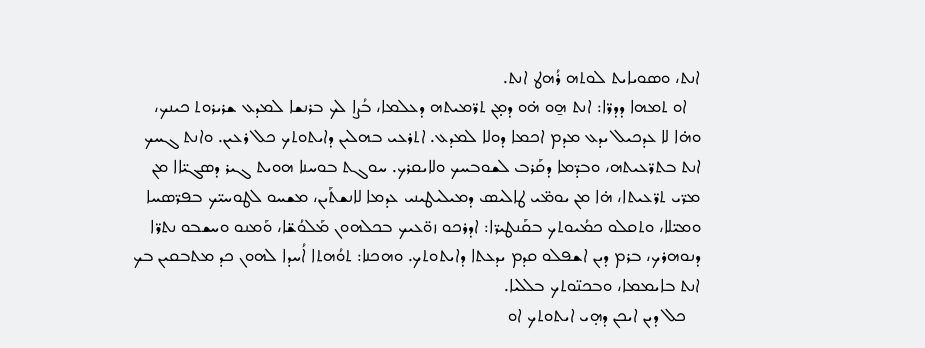ܐܢܬ، ܘܣܘܝܐܝܬ ܠܘܬܗ ܪܳܗܛ ܐܢܬ.
   ܐܘ ܬܡܗܐ ܕܕܪ̈ܐ: ܐܢܬ ܗ̱ܘ ܗ̇ܘ ܕܡ̣ܢ ܬܪ̈ܡܝܬܗ ܕܥܠܡܐ، ܒܳܨܐ ܠܟ ܒܪܢܫܐ ܠܡܕܥ ܫܪܝܪܘܬ ܟܝܢܟ، ܘܗ̇ܐ ܠܐ ܥܕܟܝܠ ܝܕܥ ܡܕܡ ܐܟܡܐ ܕܘܠܐ ܠܡܕܥ. ܐܬܪܥܝ ܒܗܠܝܢ ܕܐܝܬܘܬܟ ܟܠ ܪܥܝܢ. ܘܐܢܬ ܓܚܟ ܐܢܬ ܒܬܪ̈ܥܝܬܗ، ܘܒܕ̈ܡܐ ܕܩܰܪܒ ܠܫܘܒܚܟ ܘܠܐܝܩܪܟ. ܚܘܓܬ ܒܘܚܢܐ ܗܘܝܬ ܓܝܪ ܕܣܓܝ̈ܐܐ ܡܢ ܡܪ̈ܝ ܬܪ̈ܥܝܬܐ، ܗ̇ܐ ܡܢ ܝܘܡ̈ܝ ܛܐܠܝܣ ܕܡܝܠܝܛܝܢܝ ܥܕܡܐ ܠܐܢܫܬܰܝܢ، ܡܫܚܘ ܠܛܘܚܝ̈ܟ ܒܦܪ̈ܣܚܐ ܘܡܝ̈ܠܐ، ܘܬܩܠܘ ܟܡܳܝܘܬܟ ܒܩܰܢܛܝܪ̈ܐ: ܐܕܪܟܘ ܙܘ̈ܥܝܟ ܒܟܠܗܘܢ ܡܰܠܘܳܫ̈ܐ، ܘܰܡܢܘ ܘܚܫܒܘ ܢܬܪ̈ܐ ܕܢܘܗܪܟ، ܒܪܡ ܕܝܢ ܐܫܦܠܘ ܩܕܡ ܝܕܥܬܐ ܕܐܝܬܘܬܟ. ܘܗܟܢܐ: ܬܘܳܗܬܐ ܐܳܚܕܐ ܠܗܘܢ ܟܕ ܡܬܒܩܝܢ ܒܟ ܐܢܬ ܒܐܝܡܡܐ، ܘܒܟܢ̈ܘܬܟ ܒܠܠܝܐ.
   ܟܠ ܕܝܢ ܐܝܟܢ ܕܗ̣ܝ ܐܝܬܘܬܟ ܐܘ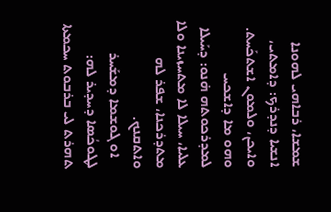ܫܡܫܐ، ܪܒܐܗܝ ܠܗܘܢܐ ܐܢܫܝܐ ܕܢܕܪܟ: ܕܐܡܬܝ، ܘܐܝܟܢ، ܘܠܡܘܢ ܐܫܬܟܰܚܬ. ܘܗܘ ܡܐ ܕܐܫܟܚ ܠܡܕܪܟܘܬܗ ܗ̇ܢܘ: ܕܚܰܝܠܐ ܥܠܝܐ، ܚܝܠܐ ܠܐ ܡܬܚܙܝܢܐ ܘܠܐ ܡܬܕܪܟܢܐ، ܫܦܪ ܠܗ ܘܐܬܩܢܟ.
   ܐܘ ܓܘܫܡܐ ܕܡܫܰܚܪ ܠܛܘܟܳܣܐ ܕܚܕܝܪ ܠܗ: ܬܗܪܬ ܠܝ ܒܪܒܘܬ ܚܟܡܬܐ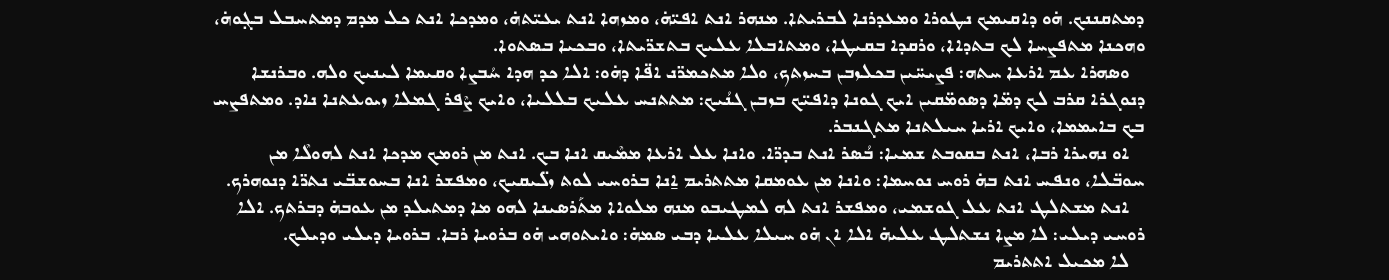ܕܡܬܩܢܢܟ. ܗ̇ܘ ܕܐܩܝܡܟ ܢܛܘܪܐ ܘܡܥܕܪܢܐ ܠܒܪܝܬܐ. ܡܢܗܪ ܐܢܬ ܐܦܝ̈ܗ̇، ܘܡܙܗܐ ܐܢܬ ܝܥܝ̈ܬܗ̇، ܘܡܕܟܐ ܐܢܬ ܟܠ ܡܕܡ ܕܡܬܚܒܠ ܒܓ̣ܘܗ̇، ܘܗܟܢܐ ܡܬܦܨܚܐ ܠܟ ܒܬܕܐܐ، ܘܪܩܕܐ ܒܩܝܛܐ، ܘܡܬܐܒܠܐ ܥܠܝܟ ܒܬܫܪ̈ܝܬܐ، ܘܒܟܝܐ ܒܣܬܘܐ.
   ܘܣܗܪܐ ܥܡ ܐܪܥܐ ܚܬܗ: ܦܨܝܚ̈ܝܢ ܒܟܠܙܒܢ ܒܚܙܬܟ، ܘܠܐ ܡܬܟܡܪ̈ܢ ܐܦ̈ܐ ܕܗ̇ܘ: ܐܠܐ ܟܕ ܗܕܐ ܚܳܒܨܐ ܘܩܝܡܐ ܠܝܢܝܟ ܘܠܗ. ܘܒܪܢܫܐ ܕܢܘܓܪܐ ܩܪܒ ܠܟ ܕܡ̈ܐ ܕܣܘܡ̈ܩܝܢ ܐܝܟ ܓܘܢܐ ܕܐܦܝ̈ܟ ܒܙܒܢ ܓܢܳܝܟ: ܡܬܬܢܚ ܥܠܝܟ ܒܠܠܝܐ، ܘܐܝܟ ܨܶܦܪ ܓܡܠܐ ܙܝܘܥܬܢܐ ܢܐܕ. ܘܡܬܦܨܚ ܒܟ ܒܐܝܡܡܐ، ܘܐܝܟ ܐܪܝܐ ܚܝܠܬܢܐ ܡܬܓܢܒܪ.
   ܐܘ ܢܗܝܪܐ ܪܒܐ، ܐܢܬ ܒܩܘܒܬ ܫܡܝܐ: ܒܳܣܪ ܐܢܬ ܒܕܪ̈ܐ. ܘܐܢܐ ܥܠ ܐܪܥܐ ܡܡܶܝܩ ܐܢܐ ܒܟ. ܐܢܬ ܡܢ ܪܘܡܟ ܡܕܟܐ ܐܢܬ ܠܗܘܠܶܐ ܡܢ ܚܘܒ̈ܠܐ، ܘܢܦܚ ܐܢܬ ܒܗ̇ ܪܘܚ ܢܘܚܡܐ: ܘܐܢܐ ܡܢ ܥܘܡܩܐ ܡܬܬܪܝܡ ܐ̱ܢܐ ܒܪܘܚܝ ܠܘܬ ܙܠ̈ܝܩܝܟ، ܘܡܦܫܪ ܐܢܐ ܒܚܘܫܒ̈ܝ ܢܬܪ̈ܐ ܕܢܘܗܪܟ.
   ܐܢܬ ܡܫܬܠܛ ܐܢܬ ܥܠ ܓܘܫܡܝ، ܘܡܦܫܪ ܐܢܬ ܠܗ ܠܡܛܝܒܘ ܡܢܗ ܡܠܘܐܐ ܡܬܰܪܣܝܢܐ ܠܗܘ ܡܐ ܕܡܬܝܠܕ ܡܢ ܥܘܒܗ̇ ܕܒܪܬܟ. ܐܠܐ ܪܘܚܝ ܕܝܠܝ: ܠܐ ܡܨܐ ܢܫܬܠܛ ܥܠܝܗ̇ ܐܠܐ ܐܢ ܗ̇ܘ ܚܝܠܐ ܥܠܝܐ ܕܒܝ ܣܡܗ̇: ܘܐܝܬܘܗܝ ܗ̇ܘ ܒܪܘܝܐ ܪܒܐ. ܒܪܘܝܐ ܕܝܠܝ ܘܕܝܠܟ.
   ܠܐ ܡܟܝܠ ܐܬܬܪܝܡ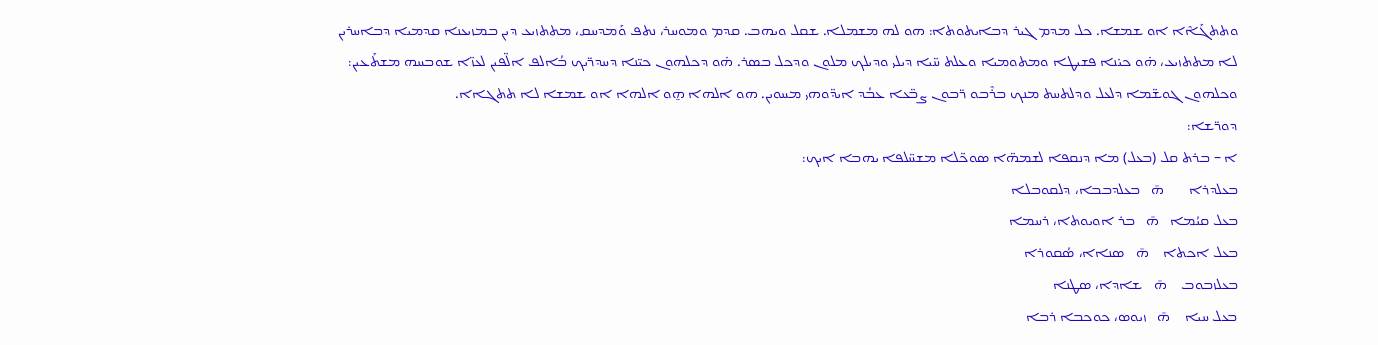ܘܬܬܓܰܐܶܐ ܐܘ ܫܡܫܐ. ܟܠ ܡܕܡ ܓܝܪ ܕܒܐܝܬܘܬܐ: ܗܘ ܠܗ ܡܫܡܠܐ. ܫܩܠ ܘܝܗܒ. ܩܕܡ ܘܡܘܚܪ، ܢܬܦ ܘܰܡܕܚܩ، ܡܬܬܙܝܥ ܕܝܢ ܒܡܙܝܥܢܐ ܩܕܡܝܐ ܕܒܐܚܪܝܢ ܠܐ ܡܬܬܙܝܥ، ܗ̇ܘ ܟܝ̇ܢܐ ܦܫܝܛܐ ܘܡܬܘܡܝܐ ܘܥܠܬ ܚ̈ܝܐ ܕܝܠܝ ܘܕܝܠܟ ܡܠܘܢ ܘܕܟܠ ܒܣܪ. ܗ̇ܘ ܕܟܠܗܘܢ ܟܝ̈ܢܐ ܕܚܕܪ̈ܝܟ ܒܳܐܠܦ ܐܠ̈ܦܝܢ ܠܥܙ̈ܐ ܫܘܒܚܗ ܡܫܬܰܥܝܢ: ܘܟܠܗܘܢ ܓܘܫ̈ܡܐ ܕܠܥܠ ܘܕܠܬܚܬ ܡܢܟ ܒܪܶܒܘ ܪ̈ܒܘܢ ܨܒ̈ܥܐ ܥܒܳܕ ܐܝܕ̈ܘܗܝ ܡܚܘܝܢ. ܗܘ ܐܠܗܐ ܗ̱ܘ ܐܠܗܐ ܐܘ ܫܡܫܐ ܠܐ ܬܬܓܐܐ.
ܕܘܪ̈ܫܐ:
ܐ – ܒܪܬ ܩܠ (ܒܥܠ) ܡܐ ܕܢܩܦܐ ܠܫܡܗ̈ܐ ܣܘܟ̈ܠܐ ܡܫܚ̈ܠܦܐ ܝܗܒܐ ܐܝܟ:
ܒܥܠܕܪܐ       ܗ̄   ܒܥܠܕܒܒܐ، ܕܠܩܘܒܠܐ
ܒܥܠ ܩܝܳܡܐ   ܗ̄   ܒܪ ܐܘܝܘܬܐ، ܪܚܡܐ
ܒܥܠ ܐܟܬܐ    ܗ̄   ܣܢܐܐ، ܣܳܩܘܪܐ
ܒܥܠܙܒܘܒ    ܗ̄   ܫܐܕܐ، ܣܛܢܐ
ܒܥܠ ܚܝܐ    ܗ̄   ܙܝܘܣ، ܟܘܟܒܐ ܪܒܐ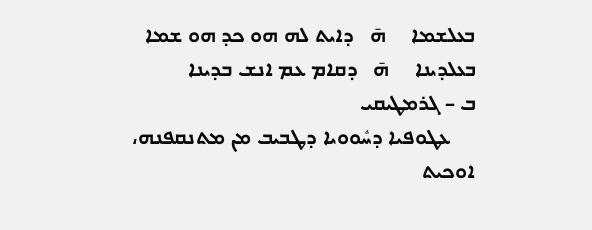ܒܥܠܫܡܐ     ܗ̄   ܕܐܝܬ ܠܗ ܗܘ ܟܕ ܗܘ ܫܡܐ
ܒܥܠܕܝܢܐ     ܗ̄   ܕܩܐܡ ܥܡ ܐܢܫ ܒܕܝܢܐ
ܒ – ܓܪܡܛܝܩܝ
     ܥܛܘܦܝܐ ܕܚܽܘܘܝܐ ܕܛܒܝܒ ܡܢ ܡܬܢܩܦܢܗ، ܐܘܟܝܬ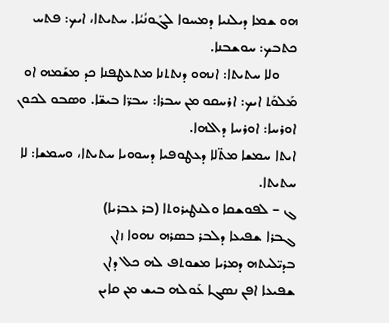ܗܘ ܫܡܐ ܕܝܠܢܝܐ ܕܡܚܘܐ ܠܓܰܘܢܳܝܳܐ. ܚܬܝܬܐ، ܐܝܟ: ܦܬܚ ܟܬܒܟ: ܚܘܫܒܢܐ.
     ܘܠܐ ܚܬܝܬܐ: ܐܢܗܘ ܕܢܬܬܢܐ ܡܬܥܛܦܢܐ ܟܕ ܡܫܰܡܗ ܐܘ ܡܰܠܘܰܬ ܐܝܟ: ܐܪܚܩܘ ܡܢ ܚܒܪܐ: ܚܒܪ̈ܐ ܒܝܫ̈ܐ. ܘܣܒܘ ܠܟܘܢ ܐܘܪܚܐ: ܐܘܪܚܐ ܕܐܠܗܐ.
ܐܝܬܐ ܚܡܫܐ ܡܬ̈ܠܐ ܕܥܛܘܦܝܐ ܕܚܘܘܝܐ ܚܬܝܬܐ، ܘܚܡܫܐ: ܠܐ ܚܬܝܬܐ.
ܓ – ܠܦܘܫܩܐ ܘܠܢܛܝܪܘܬܐ (ܒܪ ܥܒܪܝܐ)
ܓܒܪܐ ܫܦܝܥܐ ܕܠܒܪ ܒܣܪܗ ܢܗܘܐ ܙܐܢ
ܒܕܝ̈ܠܝܬܗ ܕܡܪܝܐ ܡܫܘܬܦ ܠܗ ܟܠ ܕܐܢ
ܫܦܝܥܐ ܐܦܢ ܢܣܓܐ ܥܰܘܠܗ ܒܝܫ ܡܢ ܩܐܝܢ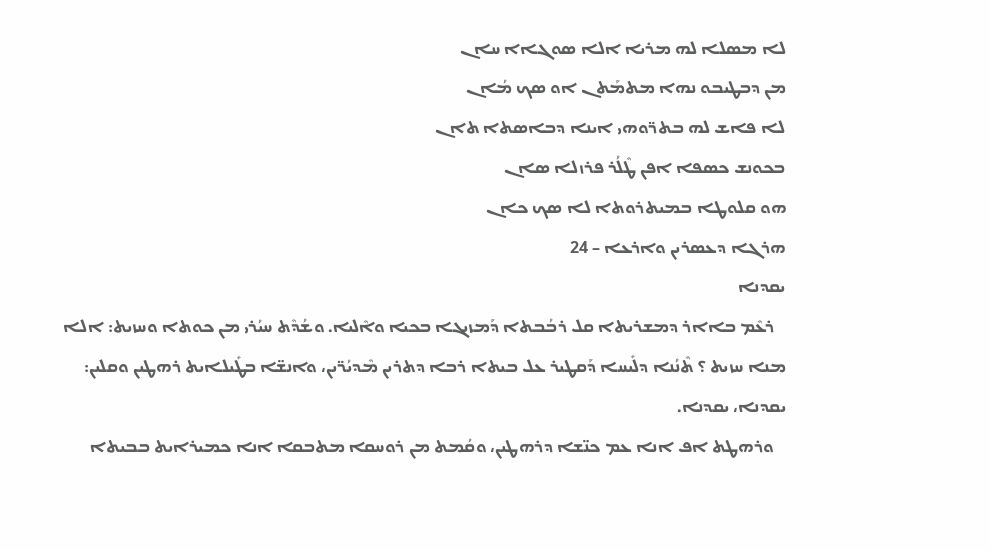ܠܐ ܡܣܠܐ ܠܗ ܡܪܝܐ ܐܠܐ ܣܘܓܐܐ ܚܐܢ
ܡܢ ܕܒܛܝܒܘ ܢܗܐ ܡܬܡܰܬܢ ܐܘ ܣܟ ܡܳܐܢ
ܠܐ ܦܐܫ ܠܗ ܒܬܪ̈ܘܗܝ ܐܝܢܐ ܕܒܐܣܬܐ ܬܐܢ
ܒܟܘܢܫ ܟܣܦܐ ܐܦܢ ܛܶܠܳܪ ܦܪܙܠܐ ܣܐܢ
ܗܘ ܩܠܘܛܐ ܒܡܝܬܪܘܬܐ ܠܐ ܣܟ ܟܐܢ
ܗܪܓܐ ܕܥܣܪܝܢ ܘܐܪܥܐ – 24
ܝܩܕܢܐ
   ܪܥܶܡ ܒܐܐܪ ܕܡܫܪܝܬܐ ܩܠ ܪܒܳܒܬܐ ܕܰܡܙܝܓܐ ܒܟܝܐ ܘܐܶܠܝܐ. ܘܫܳܕܶܬ ܚܝܳܪܝ ܡܢ ܟܘܬܐ ܘܚܙܝܬ: ܐܠܐ ܡܢܐ ܚܙܝܬ ؟ ܬܶܢܳܢܐ ܕܠܺܝܚܐ ܕܰܩܛܝܪ ܥܠ ܒܝܬܐ ܪܒܐ ܕܬܪܝܢ ܡܶܕܝܳܪ̈ܝܢ، ܘܐܢܫ̈ܐ ܒܛܺܝܠܐܝܬ ܪܗܛܝܢ ܘܩܠܝܢ: ܝܩܕܢܐ، ܝܩܕܢܐ.
   ܘܪܗܛܬ ܐܦ ܐܢܐ ܥܡ ܟܢ̈ܫܐ ܕܪܗܛܝܢ، ܘܩܳܡܬ ܡܢ ܪܘܚܩܐ ܡܬܒܩܐ ܐܢܐ ܟܡܝܪܐܝܬ ܒܒܝܬܐ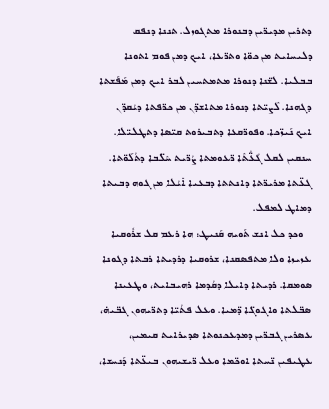ܕܬܪܝܢ ܡܕܝܪ̈ܝܢ ܕܒܢܘܪܐ ܡܬܓܘܙܠ. ܬܢܢܐ ܕܢܦܩ ܕܠܝܚܐܝܬ ܡܢ ܟܘ̈ܐ ܘܬܪ̈ܥܐ، ܐܝܟ ܕܡܢ ܦܘܡ ܐܬܘܢܐ ܒܒܠܝܐ. ܠܫ̈ܢܐ ܕܢܘܪܐ ܡܬܡܬܚܝܢ ܠܒܪ ܐܝܟ ܕܡܢ ܡܰܦܰܫܬܐ ܕܓܗܢܐ. ܠܶܨܝ̈ܬܐ ܕܢܘܪܐ ܡܬܐܫܕ̈ܢ ܡܢ ܟܪ̈ܦܬܐ ܕܝܳܩܕ̈ܢ ܐܝܟ ܢܰܝܙ̈ܟܐ. ܘܦܘܪ̈ܩܥܐ ܕܬܒܝܪܘܬ ܩܝ̈ܣܐ ܕܬܛܠܝ̈ܠܐ. ܚܢܩܝܢ ܠܩܠ ܓܳܥ̈ܳܬܶܐ ܪ̈ܥܘܡܬܐ ܨܳܪ̈ܝܬ ܚܶܠ̈ܒܐ ܕܬܳܠܰܘ̈ܬܐ. ܓܥ̈ܬܐ ܡܪܝܪ̈ܬܐ ܕܐܢܬܬܐ ܕܒܥܝܐ ܐܺܝܳܠܐ ܡܢ ܓܘܗ ܕܒܝܬܐ ܕܡܐܛ ܠܡܦܠ.
   ܘܟܕ ܟܠ ܐܢܫ ܬܰܘܝܗ ܩܰܢܝܛ: ܗܐ ܪܥܡ ܩܠ ܫܪܽܘܩܝܐ ܥܙܝܙܐ ܘܠܐ ܡܬܦܣܩܢܐ، ܫܪܘܩܝܐ ܕܪܕܝܬܐ ܪܒܬܐ ܕܓܘܢܐ ܣܘܡܩܐ. ܪܕܝܬܐ ܕܐܝܠܐ ܕܩܳܕܡܐ ܪܗܝܒܐܝܬ، ܘܛܥܝܢܐ ܣܒ̈ܠܬܐ ܘܐܓܘܓ̈ܐ ܕ̈ܡܝܐ. ܘܥܠ ܦܬܳܝ̈ܐ ܕܬܪ̈ܝܗܘܢ ܓܒ̈ܝܗ̇، ܥܣܪܝܢ ܓܒܪ̈ܝܢ ܕܡܕܥܟܢܘܬܐ ܣܕܝܪܐܝܬ ܩܝܡܝܢ، ܥܛܝܦܝܢ ܢ̈ܚܬܐ ܐܘܟ̈ܡܐ ܘܥܠ ܪ̈ܝܫܝܗܘܢ ܒܝܥ̈ܬܐ ܕܰܢܚܫܐ،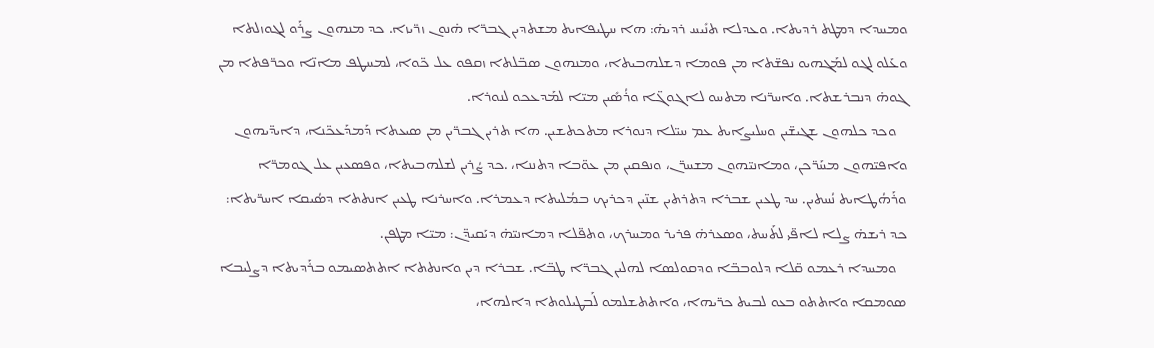ܘܡܚܕܐ ܕܡܛܬ ܪܕܝܬܐ. ܘܥܕܠܐ ܬܢܺܝܚ ܪܕܝܗ̇: ܗܐ ܚܛܝܦܐܝܬ ܡܫܬܕܝܢ ܓܒܪ̈ܐ ܗ̇ܢܘܢ ܙܪ̈ܝܙܐ. ܟܕ ܡܢܗܘܢ ܨܪܰܘ ܠܓܘܙܠܬܐ ܘܥܰܠܘ ܠܓܘ ܠܡܰܓܗܝܘ ܢܦܫ̈ܬܐ ܡܢ ܦܘܡܐ ܕܫܠܗܒܝܬܐ، ܘܡܢܗܘܢ ܣܒ̈ܠܬܐ ܙܩܦܘ ܥܠ ܟ̈ܘܐ، ܠܡܚܛܦ ܡܐܢ̈ܐ ܘܟܪ̈ܦܬܐ ܡܢ ܓܘܗ̇ ܕܢܒܪܫܬܐ. ܘܐܚܪ̈ܢܐ ܡܬܚܘ ܠܐܓܘܓ̈ܐ ܘܪܳܣܺܝܢ ܡܝ̈ܐ ܠܡܰܕܥܟܘ ܠܢܘܪܐ.
   ܘܟܕ ܟܠܗܘܢ ܫܓܝܫ̈ܝܢ ܘܚܠܝܨܐܝܬ ܥܡ ܚܝ̈ܠܐ ܕܢܘܪܐ ܡܬܟܬܫܝܢ. ܗܐ ܬܪܝܢ ܓܒܪ̈ܝܢ ܡܢ ܣܝܥܬܐ ܕܰܡܕܰܥܟ̈ܢܐ، ܕܐܝܕ̈ܝܗܘܢ ܘܐܦܝ̈ܗܘܢ ܡܚܰܪ̈ܟܢ، ܘܡܐܢܝ̈ܗܘܢ ܡܫܚܪ̈ܢ، ܘܢܦܩܝܢ ܡܢ ܥܘ̈ܒܐ ܕܬܢܢܐ، .ܟܕ ܨܳܪܝܢ ܠܫܠܗܒܝܬܐ، ܘܦܣܥܝܢ ܥܠ ܓܘܡܪ̈ܐ ܘܪܰܗܳܛܐܝܬ ܢܳܚܬܝܢ. ܚܕ ܛܥܝܢ ܫܒܪܐ ܕܬܪܬܝܢ ܫܢ̈ܝܢ ܕܟܪܝܟ ܒܡܳܠܝܬܐ ܕܥܡܪܐ. ܘܐܚܪܢܐ ܛܥܝܢ ܐܢܬܬܐ ܕܣܳܝܩܐ ܐܚܪ̈ܝܬܐ: ܟܕ ܪܝܫܗ̇ ܨܠܐ ܠܐܦ̈ܝ ܠܬܰܚܬ، ܘܣܥܪܗ̇ ܦܪܝܪ ܘܡܚܪܟ، ܘܬܦ̈ܠܐ ܕܡܐܢܝ̈ܗ̇ ܕܝܰܩܝܕ̈ܢ: ܡܝ̈ܐ ܡܛܦܢ.
   ܘܡܚܕܐ ܪܥܡܘ ܩ̈ܠܐ ܕܠܘܒܒ̈ܐ ܘܕܩܘܠܣܐ ܠܗܠܝܢ ܓܒܪ̈ܐ ܛܒ̈ܐ. ܫܒܪܐ ܕܝܢ ܘܐܢܬܬܐ ܐܬܬܣܝܡܘ ܒܪܰܕܝܬܐ ܕܨܠܝܒܐ ܣܘܡܩܐ ܘܐܬܬܘ ܒܥܘ ܠܒܝܬ ܟܪ̈ܝܗܐ، ܘܐܬܬܫܠܡܘ ܠܰܒܛܝܠܘܬܐ ܕܐܠܗܐ،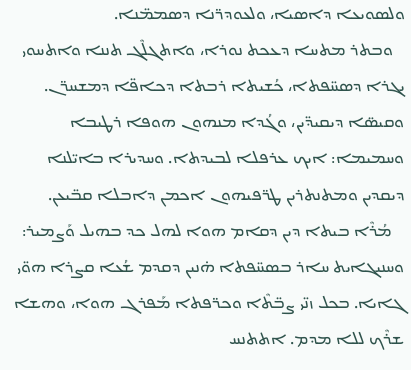ܘܠܣܘܝܥܐ ܕܐܣܝܐ، ܘܠܥܘܕܪ̈ܢܐ ܕܣܡܡ̈ܢܐ.
   ܘܒܬܪ ܡܬܚܐ ܕܥܟܬ ܢܘܪܐ، ܘܐܬܓܠܶܓ ܬܢܢܐ ܘܐܬܚܘܝ ܝܓܪܐ ܕܣܚ̈ܦܬܐ، ܟܳܫܝܬܐ ܪܒܬܐ ܕܟܐܦ̈ܐ ܕܡܫܚܪ̈ܢ. ܘܩܝܣ̈ܐ ܕܝܩܝܕ̈ܝܢ، ܘܓܳܕܐ ܡܢܗܘܢ ܗܘܦܐ ܪܛܝܒܐ ܘܚܡܝܡܐ: ܐܝܟ ܥܪܦܠܐ ܠܒܝܕܬܐ. ܘܚܕܝܪܐ ܒܐܝ̈ܠܢܐ ܕܝܩܕܝܢ ܘܡܬܢܬܪܝܢ ܛܪ̈ܦܝܗܘܢ ܐܟܡܢ ܕܐܒܠܐ ܩܒ̈ܝܥܢ.
   ܡܳܪܶܐ ܒܝܬܐ ܕܝܢ ܕܩܐܡ ܗܘܐ ܠܗܠ ܟܕ ܒܗܝܠ ܘܰܨܡܝܪ: ܘܚܢܝܓܐܝܬ ܚܐܪ ܒܣܚ̈ܦܬܐ ܗ̇ܢܝܢ ܕܩܕܡ ܫܳܥܐ ܩܨܪܐ ܗܘ̈ܝ ܓܐܝܐ. ܒܟܠ ܙܢ̈ܝ ܨܒ̈ܬܶܐ ܘܟܪ̈ܦܬܐ ܡܰܦܪܓ ܗܘܐ، ܘܗܫܐ ܫܪܶܟ ܠܠܐ ܡܕܡ. ܐܬܬܢܚ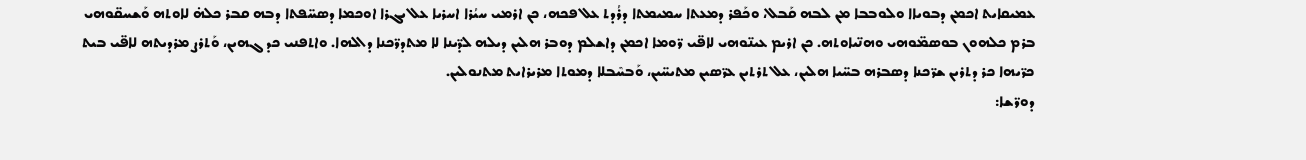ܥܡܝܩܐܝܬ ܐܟܡܢ ܕܒܘܝܐܐ ܘܠܘܒܒܐ ܡܢ ܠܒܗ ܩܰܒܠ، ܘܟܰܦܪ ܕܡܥܬܐ ܚܡܝܡܬܐ ܕܪܳܕܬ ܥܠ ܦܟܗ، ܟܢ ܐܪܡܝ ܚܝܳܪܐ ܐܚܪܝܐ ܥܠ ܝܓܪܐ ܐܘܟܡܐ ܕܣܚ̈ܦܬܐ ܕܒܗ ܩܒܪ ܟܠܗ̇ ܠܐܘܬܗ ܘܰܫܚܩ̈ܘܗܝ ܒܪܡ ܟܠܗܘܢ ܒܘܣܡ̈ܘܗܝ ܘܗܢ̈ܝܐܘܬܗ. ܟܢ ܐܪܝܡ ܥܝܢ̈ܘܗܝ ܠܐܦ̈ܝ ܪ̈ܘܡܐ ܐܟܡܢ ܕܐܫܠܡ ܕܘܒܪ ܗܠܝܢ ܕܝܠܗ ܠܕ̈ܝܢܐ ܠܐ ܡܬܕܪ̈ܟܢܐ ܕܐܠܗܐ. ܘܐܬܦܢܝ ܟܕ ܓܗܝܢ، ܘܰܬܪܨ ܡܪܕܝܬܗ ܠܐܦ̈ܝ ܒܝܬ ܟܪ̈ܝܗܐ ܟܪ ܕܬܪܝܢ ܫܪ̈ܟܢܐ ܕܣܒܪܗ ܒܚ̈ܝܐ ܗܠܝܢ، ܥܠ ܬܪܬܝܢ ܥܪ̈ܣܝܢ ܡܬܝܚ̈ܝܢ، ܘܰܒܚܶܒܠܐ ܕܡܘܬܐ ܡܪܝܪܐܝܬ ܡܬܢܘܠܝܢ.
ܕܘܪ̈ܫܐ: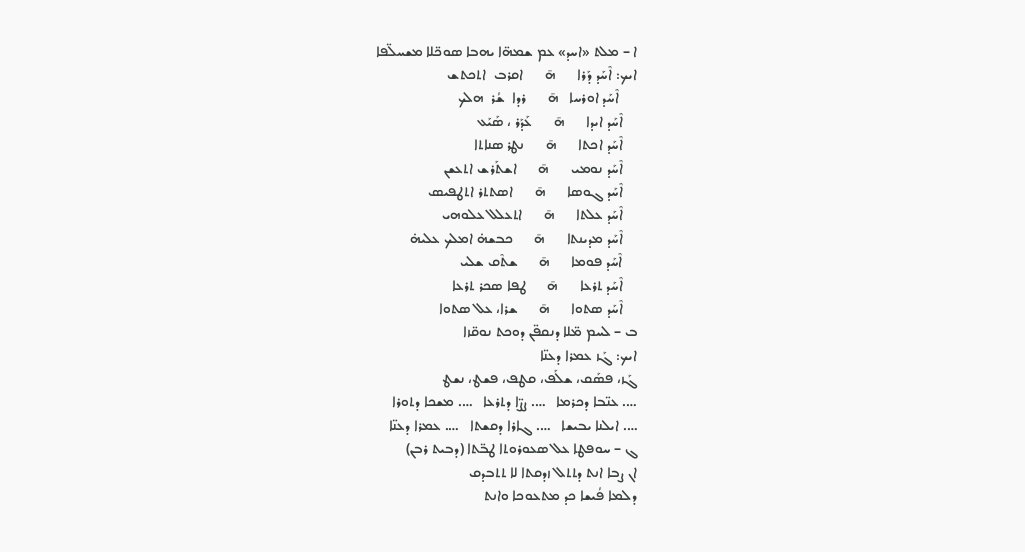ܐ – ܡܠܬ «ܐܚܕ» ܥܡ ܫܡܗ̈ܐ ܝܗܒܐ ܣܘܟ̈ܠܐ ܡܫܚܠ̈ܦܐ
ܐܝܟ: ܐܶܚܰܕ ܕܰܪܐ      ܗ̄      ܐܩܪܒ  ܐܬܟܬܫ
     ܐܶܚܰܕ ܐܘܪܚܐ   ܗ̄      ܪܕܐ  ܫܳܪ  ܗܠܟ
    ܐܶܚܰܕ ܐܝܕܐ      ܗ̄      ܥܰܕܰܪ ، ܣܰܝܰܥ
    ܐܶܚܰܕ ܐܟܬܐ      ܗ̄      ܢܛܪ ܣܢܐܬܐ
    ܐܶܚܰܕ ܢܘܡܝ      ܗ̄      ܐܫܬܰܪܫ ܐܬܥܫܢ
    ܐܶܚܰܕ ܓܘܣܐ      ܗ̄      ܐܣܬܬܪ ܐܬܛܦܝܣ
    ܐܶܚܰܕ ܥܠܬܐ      ܗ̄      ܐܬܥܠܠ ܥܠܘܗܝ
    ܐܶܚܰܕ ܡܕܝܢܬܐ      ܗ̄      ܟܒܫܗ̇ ܐܡܠܟ ܥܠܝܗ̇
    ܐܶܚܰܕ ܦܘܡܐ      ܗ̄      ܫܬܶܩ ܫܠܝ
    ܐܶܚܰܕ ܬܪܥܐ      ܗ̄      ܛܦܐ ܣܟܪ ܬܪܥܐ
    ܐܶܚܰܕ ܣܬܘܐ      ܗ̄      ܫܪܐ، ܥܠ ܣܬܘܐ
ܒ – ܠܚܡ ܡ̈ܠܐ ܕܢܩܦ̈ܢ ܕܘܟܬ ܢܘܩ̈ܙܐ
ܐܝܟ: ܓܰܙ ܥܡܪܐ ܕܥܢ̈ܐ
ܓܰܙ، ܦܣܰܩ، ܫܠܰܦ، ܩܛܦ، ܦܫܛ، ܢܫܛ
…. ܥܢ̈ܒܐ ܕܟܪܡܐ   …. ܨܨ̈ܐ ܕܬܪܥܐ   …. ܡܫܟܐ ܕܬܘܪܐ
…. ܐܝܠܢܐ ܝܒܝܫܐ   …. ܓܐܪܐ ܕܩܫܬܐ   …. ܥܡܪܐ ܕܥܢ̈ܐ
ܓ – ܚܘܦܛܐ ܥܠ ܣܥܘܪܘܬܐ ܛܒ̈ܬܐ (ܕܒܝܬ ܪܒܢ)
ܐܢ ܨܒܐ ܐܢܬ ܕܬܬܠ ܙܕܩܬܐ ܠܐ ܬܬܒܕܩ
ܕܠܡܐ ܦܳܝܫܐ ܟܕ ܡܬܥܘܟܐ ܘܐܢܬ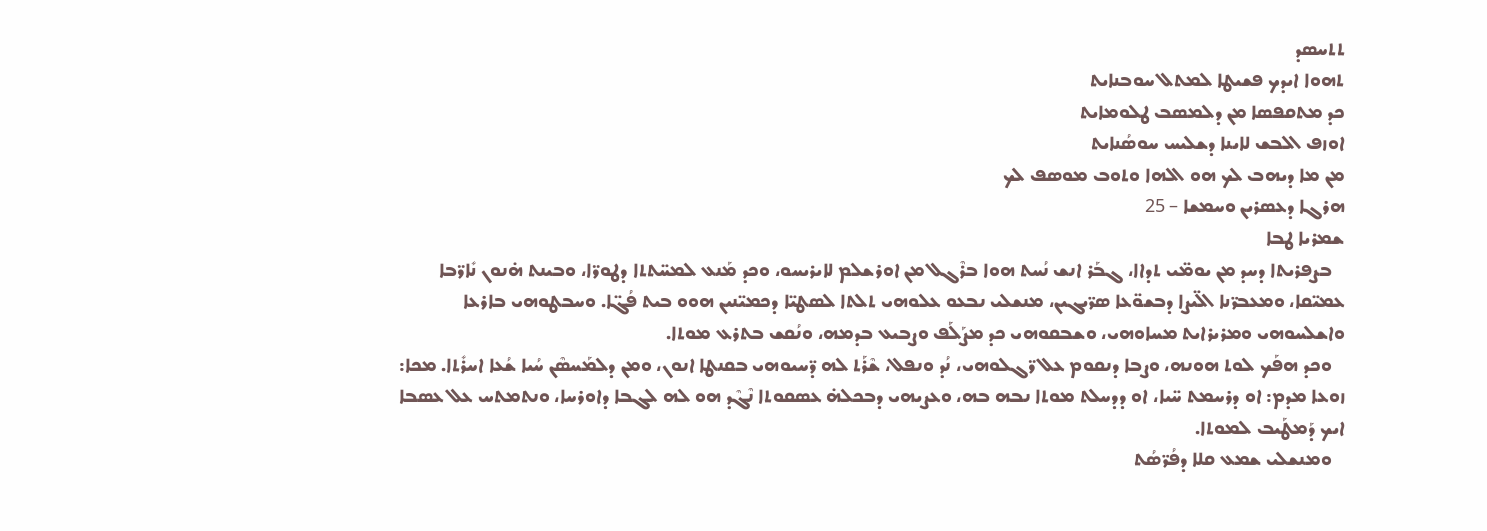ܬܬܚܣܕ
ܬܗܘܐ ܐܝܕܟ ܦܫܝܛܐ ܠܡܬܠ ܚܘܒܢܐܝܬ
ܟܕ ܡܬܩܦܣܐ ܡܢ ܕܠܡܣܒ ܛܠܘܡܐܝܬ
ܐܘܙܦ ܐܠܒܫ ܠܐܝܢܐ ܕܫܠܝܚ ܚܘܣܳܢܐܝܬ
ܡܢ ܡܐ ܕܝܗܒ ܠܟ ܗܘ ܐܠܗܐ ܘܬܘܒ ܡܘܣܦ ܠܟ
ܗܪܓܐ ܕܥܣܪܝܢ ܘܚܡܫܐ – 25
ܫܡܪܝܐ ܛܒܐ
   ܒܨܦܪܝܬܐ ܕܚܕ ܡܢ ܝܘܡ̈ܝ ܬܕܐܐ، ܓܒܰܪ ܐܢܫ ܢܳܚܬ ܗܘܐ ܒܪܶܓܠ ܡܢ ܐܘܪܫܠܡ ܠܐܝܪܝܚܘ، ܘܟܕ ܡܰܢܥ ܠܡܚ̈ܬܬܐ ܕܛܘܪ̈ܐ، ܘܒܝܢܬ ܗ̇ܢܘܢ ܢܺܐܪ̈ܒܐ ܥܡܝ̈ܩܐ، ܘܡܥܒܪ̈ܢܐ ܐܠ̈ܝܨܐ ܕܒܫܘ̈ܥܐ ܣܪ̈ܝܓܝܢ، ܡܢܫܠܝ ܢܒܥܘ ܥܠܘܗܝ ܬܠܬܐ ܠܣܛܝ̈ܐ ܕܟܡܝ̈ܢܝܢ ܗܘܘ ܒܝܬ ܦܳܓ̈ܐ. ܘܚܒܛܘܗܝ ܒܐܪܥܐ ܘܐܫܠܚܘܗܝ ܘܡܪܝܪܐܝܬ ܡܚܐܘܗܝ، ܘܫܒܩܘܗܝ ܟܕ ܡܨܰܠܰܦ ܘܨܒܝܥ ܒܕܡܗ، ܘܢܳܩܫ ܒܬܪܥ ܡܘܬܐ.
   ܘܟܕ ܗܦܰܟ ܠܘܬ ܗܘܢܗ، ܘܨܒܐ ܕܢܩܘܡ ܥܠ ܪ̈ܓܠܘܗܝ، ܢܳܕ ܘܢܦܠ، ܫܶܪܰܬ ܠܗ ܕ̈ܚܝܘܗܝ ܒܩܢܛܐ ܐܢܘܢ، ܘܡܢ ܕܠܡܰܚܣܶܢ ܚܳܝܐ ܫܳܥܐ ܐܚܪܺܬܐ. ܡܟܐ: ܙܘܥܐ ܡܕܡ: ܐܘ ܕܪܚܡܬ ܚ̈ܝܐ، ܐܘ ܕܕܚܠܬ ܡܘܬܐ ܢܒܗ ܒܗ، ܘܥܨܝܗܝ ܕܒܟܠܗ̇ ܥܣܩܘܬܐ ܢܶܓܶܕ ܗܘ ܠܗ ܠܓܒܐ ܕܐܘܪܚܐ، ܘܢܬܡܬܚ ܥܠ ܥܣܒܐ ܐܝܟ ܕܰܡܛܰܝܒ ܠܡܘܬܐ.
   ܘܡܢܫܠܝ ܫܡܥ ܩܠܐ ܕܦܳܪ̈ܣܳܬ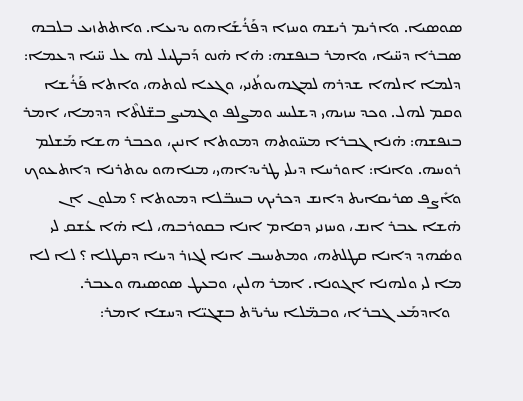ܣܘܣܝܐ. ܘܐܪܝܡ ܪܝܫܗ ܘܚܙܐ ܕܦܰܪܳܫܰܐܗܘ ܝܕܝܥܐ. ܘܐܬܬܙܝܥ ܒܠܒܗ ܣܒܪܐ ܕܚ̈ܝܐ، ܘܐܡܪ ܒܢܦܫܗ: ܗ̇ܐ ܗ̇ܢܘ ܕܰܒܛܝܠ ܠܗ ܥܠ ܚ̈ܝܐ ܕܥܡܐ: ܕܠܡܐ ܐܠܗܐ ܫܕܪܗ ܠܡܓܗܝܘܬܳܢܝ، ܘܓܥܐ ܠܘܬܗ، ܘܐܬܐ ܦܰܪܳܫܐ ܘܩܡ ܠܗܠ. ܘܟܕ ܚܙܝܗܝ ܕܫܠܝܚ ܘܡܨܠܦ ܘܓܡܝܨ ܒܫ̈ܠܬܶܐ ܕܕܡܐ، ܐܡܪ ܒܢܦܫܗ: ܗ̇ܢܐ ܓܒܪܐ ܡܚ̈ܘܬܗ ܕܡܘܬܐ ܐܢܝܢ، ܘܟܒܪ ܗܫܐ ܡܰܫܠܡ ܪܘܚܗ. ܘܐܢܐ: ܐܘܪܚܐ ܕܝܠܝ ܛܪܝܕܐܗܝ، ܡܢܐܗܘ ܝܘܬܪܢܐ ܕܐܬܥܘܟ ܘܐܺܨܦ ܣܪܝܩܐܝܬ ܕܐܢܫ ܕܟܪܝܟ ܒܚܒ̈ܠܐ ܕܡܘܬܐ ؟ ܡܠܘܢ ܐܢ ܗ̇ܫܐ ܥܒܪ ܐܢܫ، ܘܚܙܢܝ ܕܩܐܡ ܐܢܐ ܒܩܘܪܒܗ، ܠܐ ܗ̇ܐ ܥܳܫܩ ܠܝ ܘܣܳܗܕ ܕܐܢܐ ܩܛܠܬܗ، ܘܡܬܚܝܒ ܐܢܐ ܠܓܙܪ ܕܝܢܐ ܕܩܛܠܐ ؟ ܠܐ ܠܐ ܡܐ ܠܝ ܘܠܗܢܐ ܐܓܘܢܐ. ܐܡܪ ܗܠܝܢ، ܘܒܥܛ ܣܘܣܝܗ ܘܥܒܪ.
   ܘܐܕܡܰܥ ܓܒܪܐ، ܘܒܡ̈ܠܐ ܚܪܝܪ̈ܬ ܒܫܓܝ̈ܐ ܕܚܫܐ ܐܡܪ: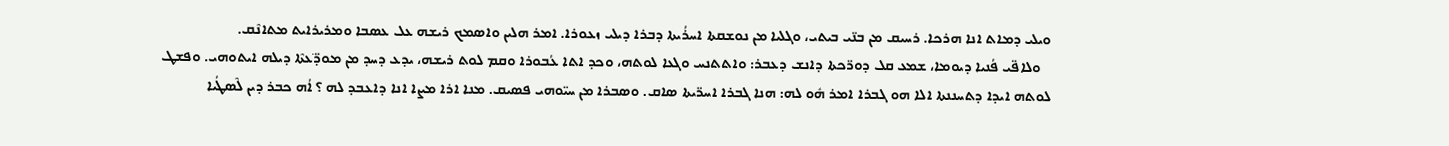ܘܝܠܝ ܕܡܐܬ ܐܢܐ ܗܪܟܐ. ܪܚܝܩ ܡܢ ܒܢ̈ܝ ܒܝܬܝ، ܘܓܠܝܐ ܡܢ ܢܘܫܩܬܐ ܐܚܪܳܝܬܐ ܕܒܪܐ ܕܝܠܝ ܙܥܘܪܐ. ܐܡܪ ܗܠܝܢ ܘܐܣܡܟ ܪܝܫܗ ܥܠ ܥܣܒܐ ܘܡܪܝܪܐܝܬ ܡܬܐܢܶܩ.
   ܘܠܐܦ̈ܝ ܦܳܢܝܐ ܕܝܘܡܐ، ܫܡܥ ܩܠ ܕܘܪ̈ܟܬܐ ܕܐܢܫ ܕܥܒܪ: ܘܐܬܬܢܚ ܘܓܥܐ ܠܘܬܗ، ܘܟܕ ܐܬܐ ܥܳܒܘܪܐ ܘܩܡ ܠܘܬ ܪܝܫܗ، ܝܕܥ ܕܚܕ ܡܢ ܡܘܕ݁̈ܥܬܶܐ ܕܝܠܗ ܐܝܬܘܗܝ. ܘܦܫܛ ܠܘܬܗ ܐܝܕܐ ܕܬܚܢܢܬܐ ܐܠܐ ܗܘ ܓܒܪܐ ܐܡܪ ܗܽܘ ܠܗ: ܗܢܐ ܓܒܪܐ ܐܚܪ̈ܝܬܐ ܣܐܩ. ܘܣܒܪܐ ܡܢ ܚܝ̈ܘܗܝ ܦܣܝܩ. ܡܢܐ ܐܪܐ ܡܨܐ ܐܢܐ ܕܐܥܒܕ ܠܗ ؟ ܐܳܗ ܟܒܪ ܕܝܢ ܠܶܣܛܳܝܐ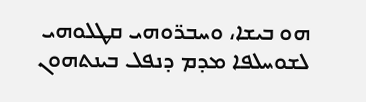ܗܘ ܒܝܫܐ، ܘܚܒܪ̈ܘܗܝ ܩܛܠܘܗܝ ܠܫܘܚܠܦܐ ܡܕܡ ܕܢܦܠ ܒܝܢܬܗܘܢ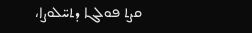ܩܨܬ ܦܘܠܓܐ ܕܬܚ̈ܠܘܨܐ،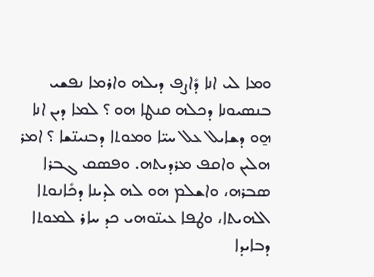ܘܡܐ ܠܝ ܐܢܐ ܕܺܐܨܦ ܕܝܠܗ ܘܐܪܡܐ ܢܦܫܝ ܒܢܣܝܘܢܐ ܕܟܠܗ ܩܢܛܐ ܗܘ ؟ ܠܡܐ ܕܝܢ ܐܢܐ ܗ̱ܘ ܕܫܐܝܠ ܥܠ ܚܝ̈ܐ ܘܡܘܬܐ ܕܒܢܝܢ̈ܫܐ ؟ ܐܡܪ ܗܠܝܢ ܘܐܩܦ ܡܪܕܝܬܗ. ܘܦܣܩ ܓܒܪܐ ܣܒܪܗ، ܘܐܫܠܡ ܗܘ ܠܗ ܠܕܝܢܐ ܕܟܺܐܢܘܬܐ ܐܠܗܝܬܐ، ܘܛܦܐ ܥܝܢ̈ܘܗܝ ܟܕ ܚܐܪ ܠܡܘܬܐ ܕܒܐܝܕܐ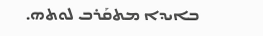ܒܐܝܕܐ ܡܬܩܰܪܒ ܠܘܬܗ.